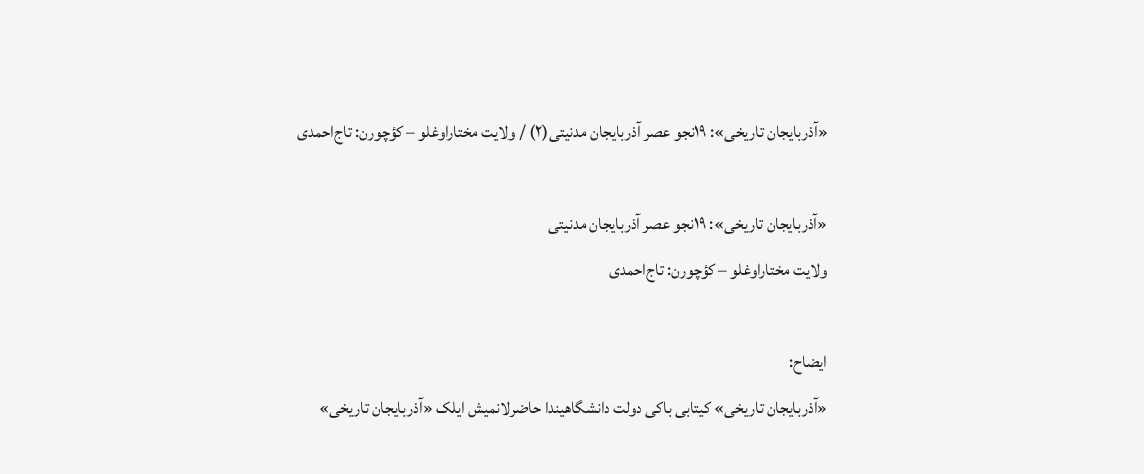«آذربایجان تاریخی»: ۱۹نجو عصر آذربایجان مدنیتی(۲) / ولایت مختاراوغلو – کؤچورن: تاج‌احمدی

«آذربایجان تاریخی»: ۱۹نجو عصر آذربایجان مدنیتی
ولایت مختاراوغلو – کؤچورن: تاج‌احمدی

ایضاح:
«آذربایجان تاریخی» کیتابی باکی دولت دانشگاهیندا حاضرلانمیش ایلک «آذربایجان تاریخی»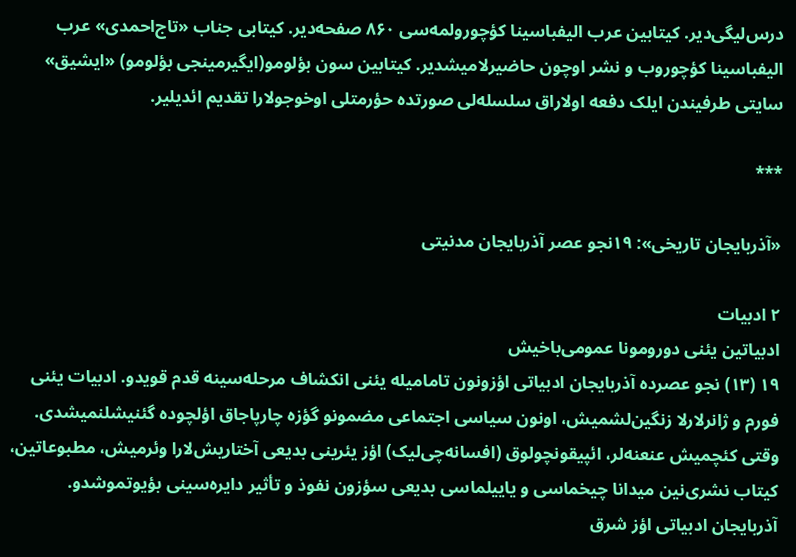درس‌لیگی‌دیر. کیتابین عرب الیفباسینا کؤچورولمه‌سی ۸۶۰ صفحه‌دیر. کیتابی جناب «تاج‌احمدی» عرب الیفباسینا کؤچوروب و نشر اوچون حاضیرلامیشدیر. کیتابین سون بؤلومو(ایگیرمینجی بؤلومو) «ایشیق» سایتی طرفیندن ایلک دفعه اولاراق سلسله‌لی صورتده حؤرمتلی اوخوجولارا تقدیم ائدیلیر.

***

«آذربایجان تاریخی»: ۱۹نجو عصر آذربایجان مدنیتی

۲ ادبیات
ادبیاتین یئنی دورومونا عمومی‌باخیش
۱۹ (۱۳) نجو عصرده آذربایجان ادبیاتی اؤزونون تامامیله یئنی انکشاف مرحله‌سینه قدم قویدو. ادبیات یئنی فورم و ژانرلارلا زنگین‌لشمیش، اونون سیاسی اجتماعی مضمونو گؤزه چارپاجاق اؤلچوده گئنیشلنمیشدی. وقتی کئچمیش عنعنه‌لر، ائپیقونچولوق (افسانه‌چی‌لیک) اؤز یئرینی بدیعی آختاریش‌لارا وئرمیش، مطبوعاتین، کیتاب نشری‌نین میدانا چیخماسی و یاییلماسی بدیعی سؤزون نفوذ و تأثیر دایره‌سینی بؤیوتموشدو. آذربایجان ادبیاتی اؤز شرق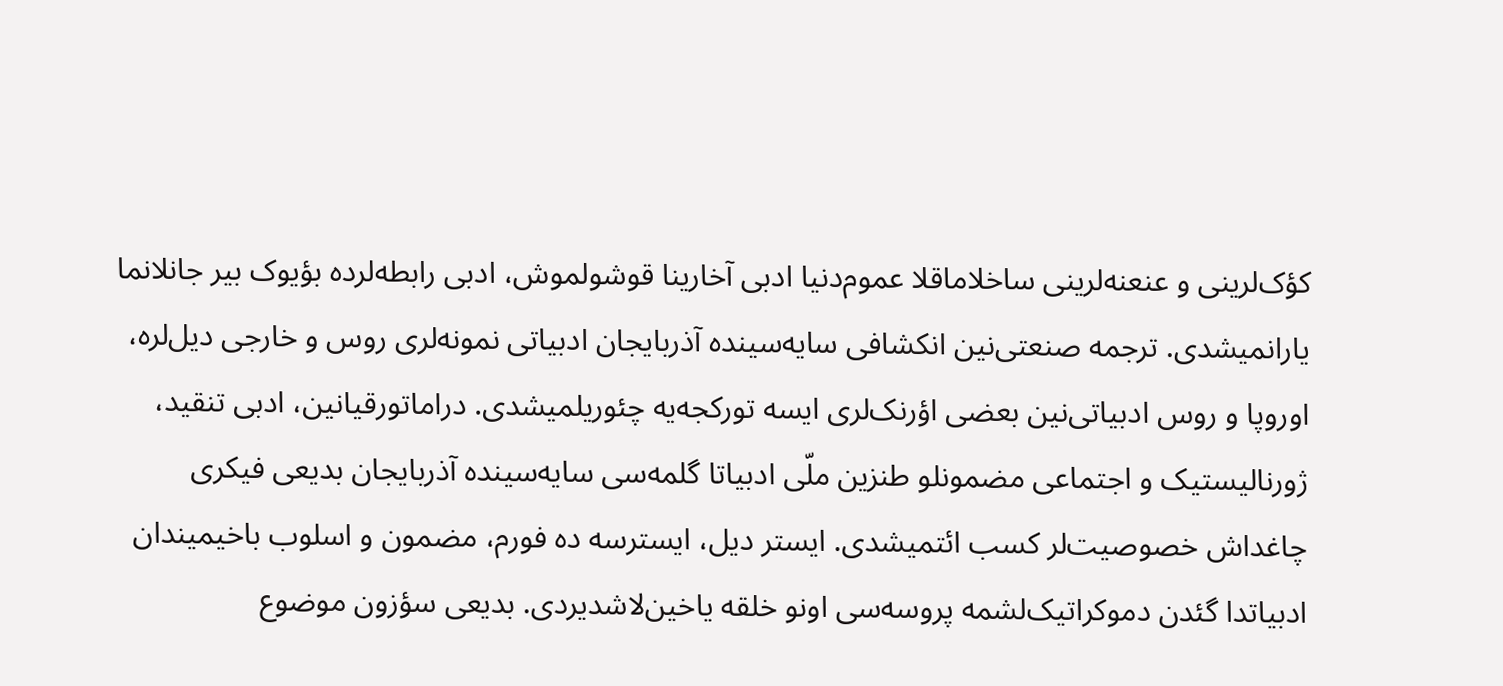کؤک‌لرینی و عنعنه‌لرینی ساخلاماقلا عموم‌دنیا ادبی آخارینا قوشولموش، ادبی رابطه‌لرده بؤیوک بیر جانلانما یارانمیشدی. ترجمه صنعتی‌نین انکشافی سایه‌سینده آذربایجان ادبیاتی نمونه‌لری روس و خارجی دیل‌لره، اوروپا و روس ادبیاتی‌نین بعضی اؤرنک‌لری ایسه تورکجه‌یه چئوریلمیشدی. دراماتورقیانین، ادبی تنقید، ژورنالیستیک و اجتماعی مضمونلو طنزین ملّی ادبیاتا گلمه‌سی سایه‌سینده آذربایجان بدیعی فیکری چاغداش خصوصیت‌لر کسب ائتمیشدی. ایستر دیل، ایسترسه ده فورم، مضمون و اسلوب باخیمیندان ادبیاتدا گئدن دموکراتیک‌لشمه پروسه‌سی اونو خلقه یاخین‌لاشدیردی. بدیعی سؤزون موضوع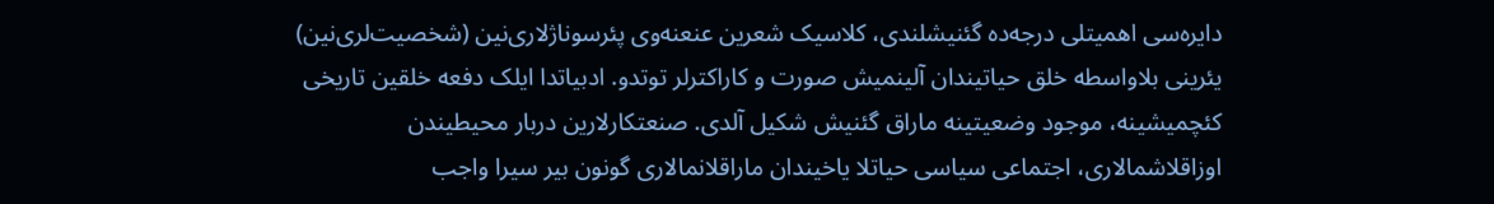دایره‌سی اهمیتلی درجه‌ده گئنیشلندی، کلاسیک شعرین عنعنه‌وی پئرسوناژلاری‌نین (شخصیت‌لری‌نین) یئرینی بلاواسطه خلق حیاتیندان آلینمیش صورت و کاراکترلر توتدو. ادبیاتدا ایلک دفعه خلقین تاریخی کئچمیشینه، موجود وضعیتینه ماراق گئنیش شکیل آلدی. صنعتکارلارین دربار محیطیندن اوزاقلاشمالاری، اجتماعی سیاسی حیاتلا یاخیندان ماراقلانمالاری گونون بیر سیرا واجب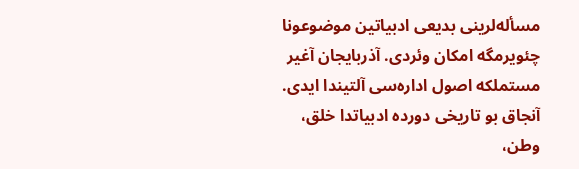مسأله‌لرینی بدیعی ادبیاتین موضوعونا چئویرمگه امکان وئردی. آذربایجان آغیر مستملکه اصول اداره‌سی آلتیندا ایدی. آنجاق بو تاریخی دورده ادبیاتدا خلق، وطن،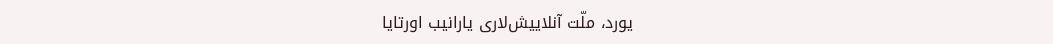یورد، ملّت آنلاییش‌لاری یارانیب اورتایا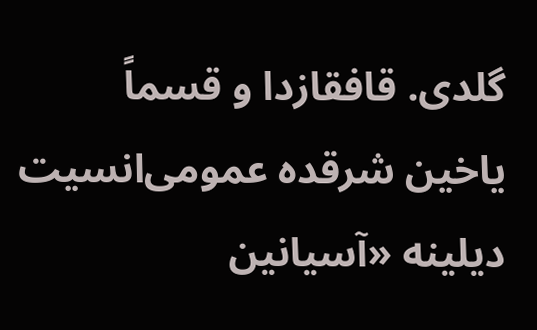گلدی. قافقازدا و قسماً یاخین شرقده عمومی‌انسیت دیلینه «آسیانین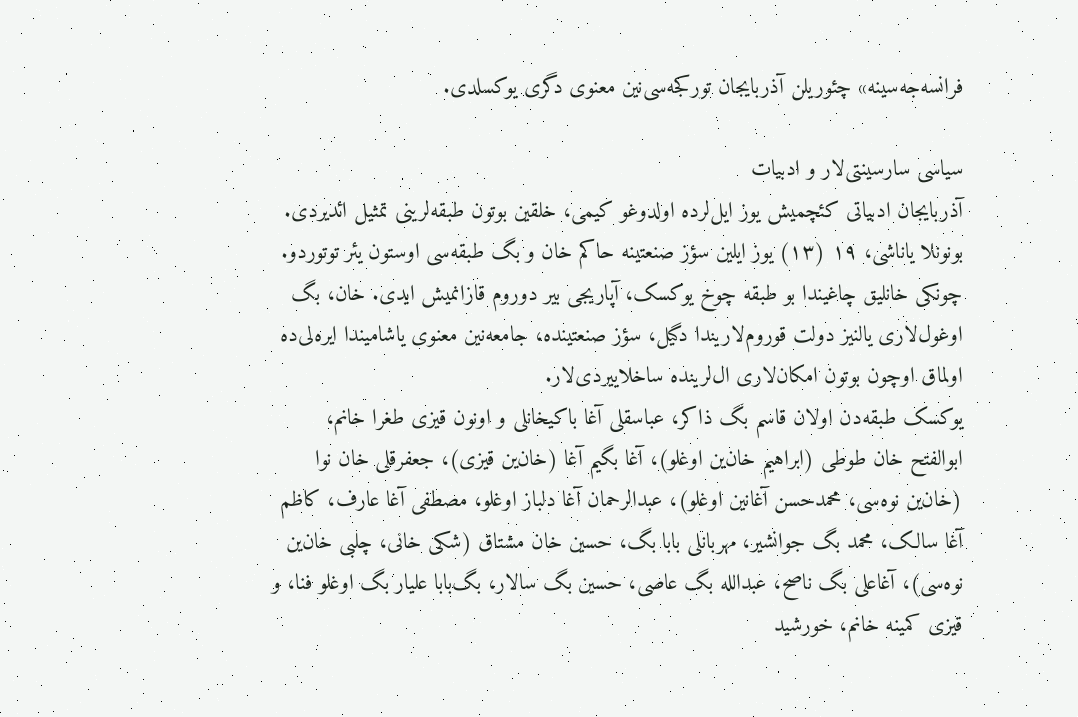فرانسه‌جه‌سینه» چئوریلن آذربایجان تورکجه‌سی‌نین معنوی دگری یوکسلدی.

سیاسی سارسینتی‌لار و ادبیات
آذربایجان ادبیاتی کئچمیش یوز ایل‌لرده اولدوغو کیمی، خلقین بوتون طبقه‌لرینی تمثیل ائدیردی. بونونلا یاناشی، ۱۹ (۱۳) یوز ایلین سؤز صنعتینه حاکم خان و بگ طبقه‌سی اوستون یئر توتوردو. چونکی خانلیق چاغیندا بو طبقه چوخ یوکسک، آپاریجی بیر دوروم قازانمیش ایدی. خان، بگ اوغول‌لاری یالنیز دولت قوروم‌لاریندا دگیل، سؤز صنعتینده، جامعه‌نین معنوی یاشامیندا ایره‌لی‌ده اولماق اوچون بوتون امکان‌لاری ال‌لرینده ساخلاییردی‌لار.
یوکسک طبقه‌دن اولان قاسم بگ ذاکر، عباسقلی آغا باکیخانلی و اونون قیزی طغرا خانم، ابوالفتح خان طوطی (ابراهیم خان‌ین اوغلو)، آغا بگیم آغا (خان‌ین قیزی)، جعفرقلی خان نوا (خان‌ین نوه‌سی، محمدحسن آغانین اوغلو)، عبدالرحمان آغا دلباز اوغلو، مصطفی آغا عارف، کاظم آغا سالک، محمد بگ جوانشیر، مهربانلی بابا بگ، حسین خان مشتاق (شکی خانی، چلبی خان‌ین نوه‌سی)، آغاعلی بگ ناصح، عبدالله بگ عاصی، حسین بگ سالار، بگ‌بابا علیار بگ اوغلو فنا، و قیزی کمینه خانم، خورشید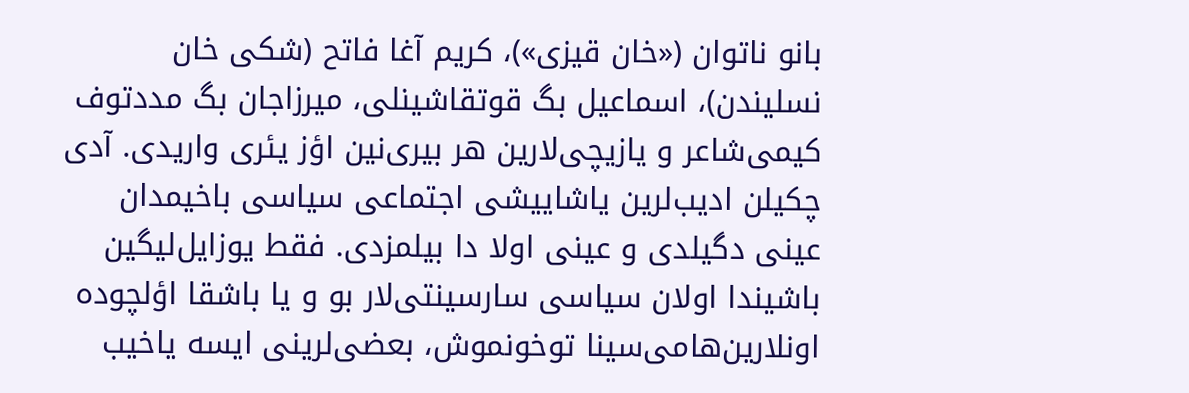بانو ناتوان («خان قیزی»)، کریم آغا فاتح (شکی خان نسلیندن)، اسماعیل بگ قوتقاشینلی، میرزاجان بگ مددتوف کیمی‌شاعر و یازیچی‌لارین هر بیری‌نین اؤز یئری واریدی. آدی چکیلن ادیب‌لرین یاشاییشی اجتماعی سیاسی باخیمدان عینی دگیلدی و عینی اولا دا بیلمزدی. فقط یوزایل‌لیگین باشیندا اولان سیاسی سارسینتی‌لار بو و یا باشقا اؤلچوده اونلارین‌هامی‌سینا توخونموش، بعضی‌لرینی ایسه یاخیب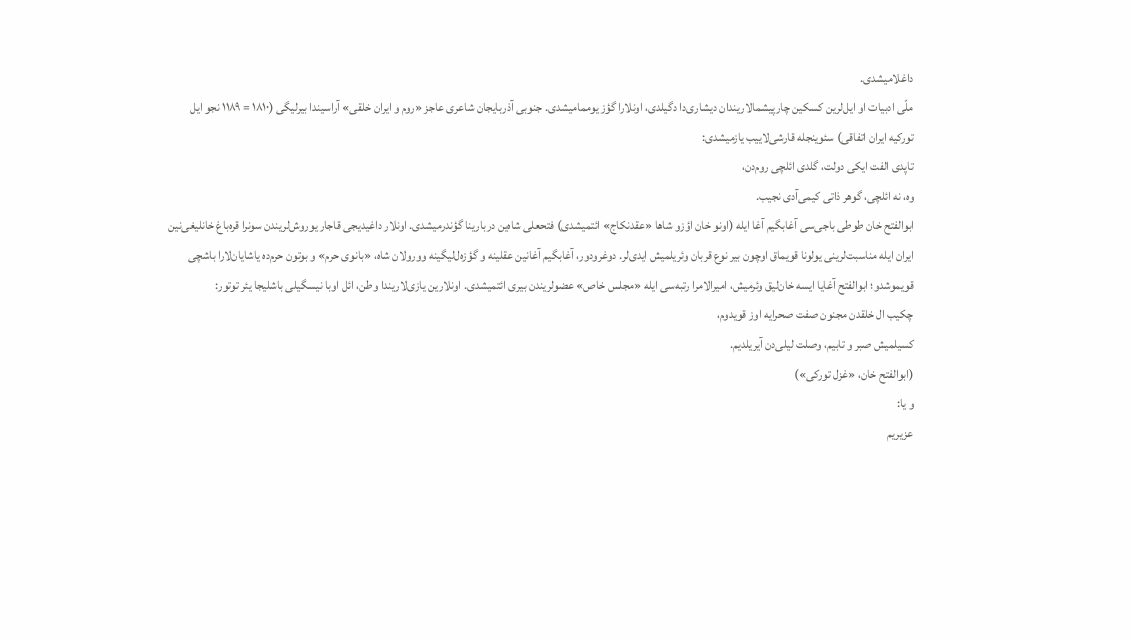داغلامیشدی.
ملّی ادبیات او ایل‌لرین کسکین چارپیشمالاریندان دیشاری‌دا دگیلدی، اونلارا گؤز یوممامیشدی. جنوبی آذربایجان شاعری عاجز «روم و ایران خلقی» آراسیندا بیرلیگی (۱۸۱۰ = ۱۱۸۹ نجو ایل تورکیه ایران اتفاقی) سئوینجله قارشی‌لاییب یازمیشدی:
تاپدی الفت ایکی دولت، گلدی ائلچی روم‌دن،
وه، نه ائلچی، گوهر ذاتی کیمی‌آدی نجیب.
ابوالفتح خان طوطی باجی‌سی آغابگیم آغا ایله (اونو خان اؤزو شاها «عقدنکاج» ائتمیشدی) فتحعلی شاه‌ین دربارینا گؤندرمیشدی. اونلار داغیدیجی قاجار یوروش‌لریندن سونرا قره‌باغ خانلیغی‌نین ایران ایله مناسبت‌لرینی یولونا قویماق اوچون بیر نوع قربان وئریلمیش ایدی‌لر. دوغرودور، آغابگیم آغانین عقلینه و گؤزه‌ل‌لیگینه وورولان شاه، «بانوی حرم» و بوتون حرم‌ده یاشایان‌لارا باشچی قویموشدو؛ ابوالفتح آغایا ایسه خان‌لیق وئرمیش، امیرالامرا رتبه‌سی ایله «مجلس خاص» عضولریندن بیری ائتمیشدی. اونلارین یازی‌لاریندا وطن، ائل اوبا نیسگیلی باشلیجا یئر توتور:
چکیب ال خلقدن مجنون صفت صحرایه اوز قویدوم،
کسیلمیش صبر و تابیم، وصلت لیلی‌دن آیریلدیم.
(ابوالفتح خان، «غزل تورکی»)
و یا:
عزیریم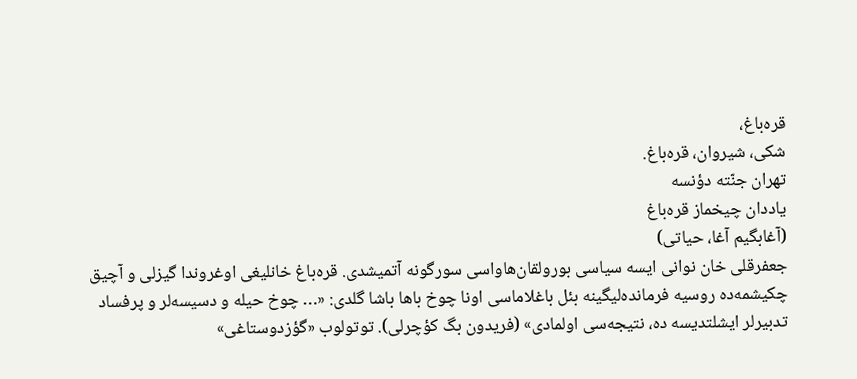قره‌باغ،
شکی، شیروان، قره‌باغ.
تهران جنّته دؤنسه
یاددان چیخماز قره‌باغ
(آغابگیم آغا، حیاتی)
جعفرقلی خان نوانی ایسه سیاسی بورولقان‌هاواسی سورگونه آتمیشدی. قره‌باغ خانلیغی اوغروندا گیزلی و آچیق چکیشمه‌ده روسیه فرمانده‌لیگینه بئل باغلاماسی اونا چوخ باها باشا گلدی: «… چوخ حیله و دسیسه‌لر و پرفساد تدبیرلر ایشلتدیسه ده، نتیجه‌سی اولمادی» (فریدون بگ کؤچرلی). توتولوب «گؤزدوستاغی»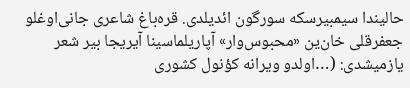حالیندا سیمبیرسکه سورگون ائدیلدی. قره‌باغ شاعری جانی‌اوغلو جعفرقلی خان‌ین «محبوس‌وار» آپاریلماسینا آیریجا بیر شعر یازمیشدی: (…اولدو ویرانه کؤنول کشوری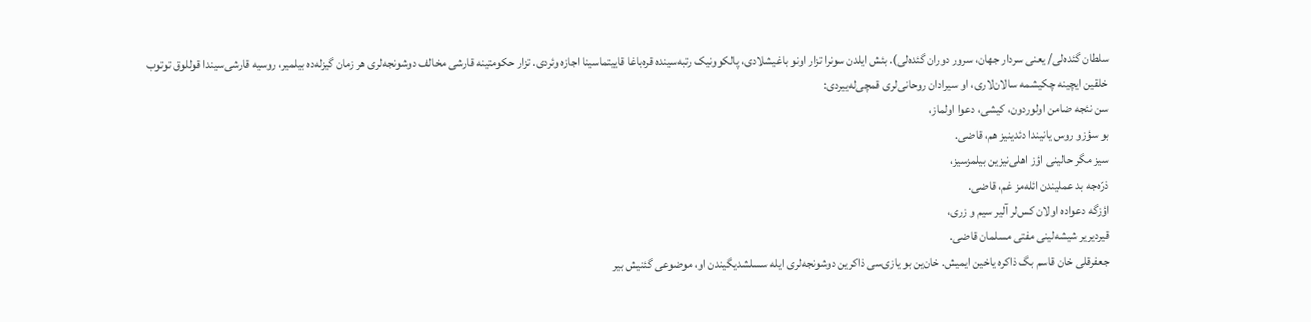سلطان گئده‌لی/ یعنی سردار جهان، سرور دوران گئده‌لی). بئش ایلدن سونرا تزار اونو باغیشلادی، پالکوونیک رتبه‌سینده قره‌باغا قاییتماسینا اجازه وئردی. تزار حکومتینه قارشی مخالف دوشونجه‌لری هر زمان گیزله‌ده بیلمیر، روسیه قارشی‌سیندا قوللوق توتوب خلقین ایچینه چکیشمه سالان‌لاری، او سیرادان روحانی‌لری قمچی‌له‌ییردی:
سن نئجه ضامن اولوردون، کیشی، دعوا اولماز،
بو سؤزو روس یانیندا دئدینیز هم، قاضی.
سیز مگر حالینی اؤز اهلی‌نیزین بیلمزسیز،
ذرّه‌جه بد عملیندن ائله‌مز غم، قاضی.
اؤزگه دعواده اولان کس‌لر آلیر سیم و زری،
قیردیریر شیشه‌لینی مفتی مسلمان قاضی.
جعفرقلی خان قاسم بگ ذاکره یاخین ایمیش. خان‌ین بو یازی‌سی ذاکرین دوشونجه‌لری ایله سسلشدیگیندن او، موضوعی گئنیش بیر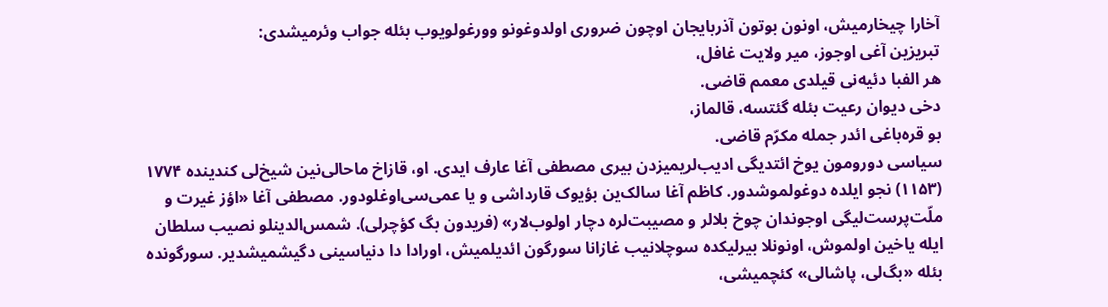آخارا چیخارمیش، اونون بوتون آذربایجان اوچون ضروری اولدوغونو وورغولویوب بئله جواب وئرمیشدی:
تبریزین آغی اوجوز، میر ولایت غافل،
هر الفبا دئیه‌نی قیلدی معمم قاضی.
دخی دیوان رعیت بئله گئتسه، قالماز،
بو قره‌باغی ائدر جمله مکرّم قاضی.
سیاسی دورومون یوخ ائتدیگی ادیب‌لریمیزدن بیری مصطفی آغا عارف ایدی. او، قازاخ ماحالی‌نین شیخ‌لی کندینده ۱۷۷۴ (۱۱۵۳) نجو ایلده دوغولموشدور. کاظم آغا سالک‌ین بؤیوک قارداشی و یا عمی‌سی‌اوغلودور. مصطفی آغا «اؤز غیرت و ملّت‌پرست‌لیگی اوجوندان چوخ بلالر و مصیبت‌لره دچار اولوب‌لار» (فریدون بگ کؤچرلی). شمس‌الدینلو نصیب سلطان ایله یاخین اولموش، اونونلا بیرلیکده سوچلانیب غازانا سورگون ائدیلمیش، اورادا دا دنیاسینی دگیشمیشدیر. سورگونده بئله «بگ‌لی، پاشالی» کئچمیشی،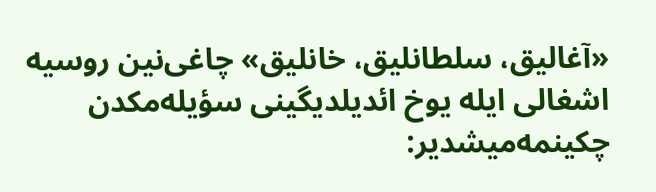«آغالیق، سلطانلیق، خانلیق» چاغی‌نین روسیه اشغالی ایله یوخ ائدیلدیگینی سؤیله‌مکدن چکینمه‌میشدیر: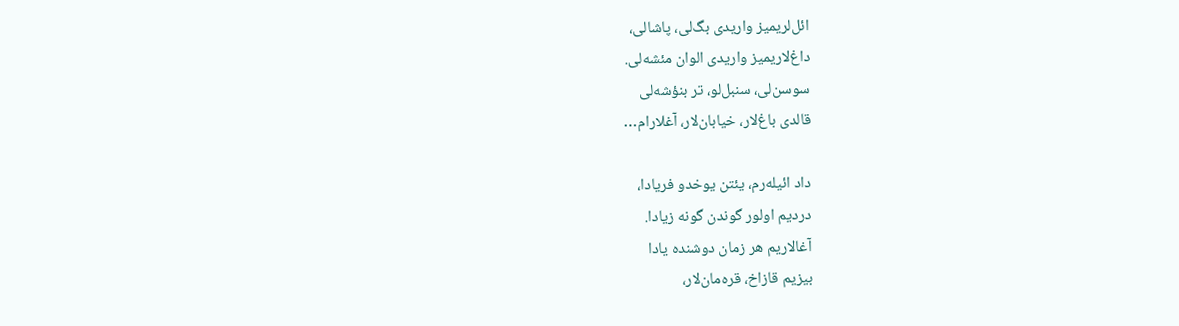ائل‌لریمیز واریدی بگ‌لی، پاشالی،
داغ‌لاریمیز واریدی الوان مئشه‌لی.
سوسن‌لی، سنبل‌لو، تر بنؤشه‌لی
قالدی باغ‌لار، خیابان‌لار، آغلارام…

داد ائیله‌رم، یئتن یوخدو فریادا،
دردیم اولور گوندن گونه زیادا.
آغالاریم هر زمان دوشنده یادا
بیزیم قازاخ، قره‌مان‌لار،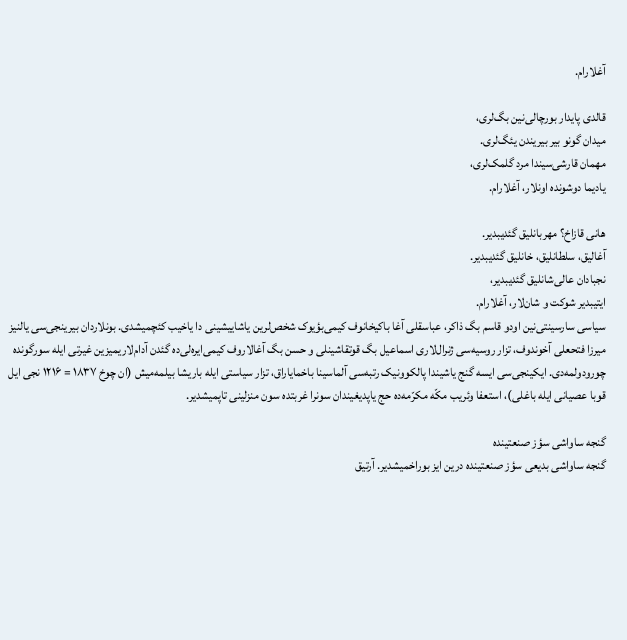آغلارام.

قالدی پایدار بورچالی‌نین بگ‌لری،
میدان گونو بیر بیریندن یئگ‌لری.
مهمان قارشی‌سیندا مرد گلمک‌لری،
یادیما دوشونده اونلار، آغلارام.

هانی قازاخ؟ مهربانلیق گئدیبدیر.
آغالیق، سلطانلیق، خانلیق گئدیبدیر.
نجبادان عالی‌شانلیق گئدیبدیر،
ایتیبدیر شوکت و شان‌لار، آغلارام.
سیاسی سارسینتی‌نین اودو قاسم بگ ذاکر، عباسقلی آغا باکیخانوف کیمی‌بؤیوک شخص‌لرین یاشاییشینی دا یاخیب کئچمیشدی. بونلاردان بیرینجی‌سی یالنیز میرزا فتحعلی آخوندوف، تزار روسیه‌سی ژنرال‌لاری اسماعیل بگ قوتقاشینلی و حسن بگ آغالاروف کیمی‌ایره‌لی‌ده گئدن آدام‌لاریمیزین غیرتی ایله سورگونده چورودولمه‌دی. ایکینجی‌سی ایسه گنج یاشیندا پالکوونیک رتبه‌سی آلماسینا باخمایاراق، تزار سیاستی ایله باریشا بیلمه‌میش (ان چوخ ۱۸۳۷ = ۱۲۱۶ نجی ایل قوبا عصیانی ایله باغلی)، استعفا وئریب مکّه مکرّمه‌ده حج یاپدیغیندان سونرا غربتده سون منزلینی تاپمیشدیر.

گنجه ساواشی سؤز صنعتینده
گنجه ساواشی بدیعی سؤز صنعتینده درین ایز بوراخمیشدیر. آرتیق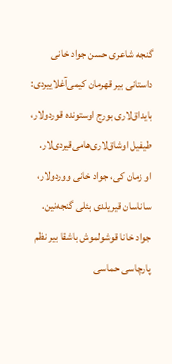گنجه شاعری حسن جواد خانی داستانی بیر قهرمان کیمی‌آغلاییردی:
بایداق‌لاری بورج اوستونده قوردولار،
طیفیل اوشاق‌لاری‌هامی‌قیردی‌لار.
او زمان کی، جواد خانی ووردولار،
ساناسان قیریلدی بئلی گنجه‌نین.
جواد خانا قوشولموش باشقا بیر نظم پارچاسی حماسی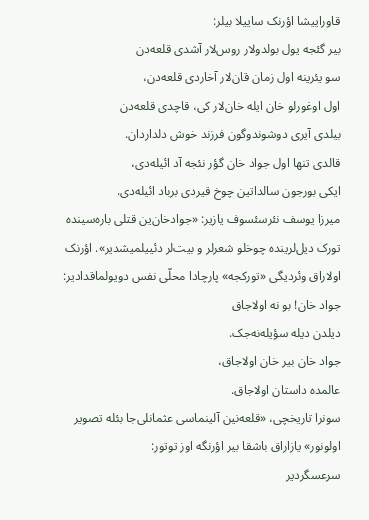قاوراییشا اؤرنک ساییلا بیلر:
بیر گئجه یول بولدولار روس‌لار آشدی قلعه‌دن
سو یئرینه اول زمان قان‌لار آخاردی قلعه‌دن،
اول اوغورلو خان ایله خان‌لار کی، قاچدی قلعه‌دن
بیلدی آیری دوشوندوگون فرزند خوش دلداردان.
قالدی تنها اول جواد خان گؤر نئجه آد ائیله‌دی،
ایکی بورجون سالداتین چوخ قیردی برباد ائیله‌دی.
میرزا یوسف نئرسئسوف یازیر: «جوادخان‌ین قتلی باره‌سینده تورک دیل‌لرینده چوخلو شعرلر و بیت‌لر دئییلمیشدیر». اؤرنک اولاراق وئردیگی «تورکجه» پارچادا محلّی نفس دویولماقدادیر:
جواد خان! بو نه اولاجاق
دیلدن دیله سؤیله‌نه‌جک.
جواد خان بیر خان اولاجاق،
عالمده داستان اولاجاق.
سونرا تاریخچی، «قلعه‌نین آلینماسی عثمانلی‌جا بئله تصویر اولونور» یازاراق باشقا بیر اؤرنگه اوز توتور:
سرعسگردیر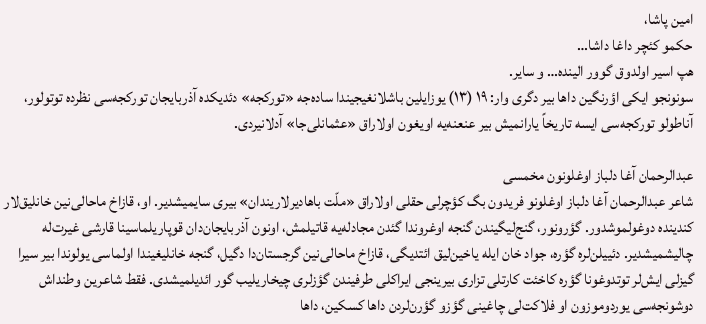امین پاشا،
حکمو کئچر داغا داشا…
هپ اسیر اولدوق گوور الینده… و سایر.
سونونجو ایکی اؤرنگین داها بیر دگری وار: ۱۹ (۱۳) یوزایلین باشلانغیجیندا ساده‌جه «تورکجه» دئدیکده آذربایجان تورکجه‌سی نظرده توتولور، آناطولو تورکجه‌سی ایسه تاریخاً یارانمیش بیر عنعنه‌یه اویغون اولاراق «عثمانلی‌جا» آدلانیردی.

عبدالرحمان آغا دلباز اوغلونون مخمسی
شاعر عبدالرحمان آغا دلباز اوغلونو فریدون بگ کؤچرلی حقلی اولاراق «ملّت باهادیرلاریندان» بیری سایمیشدیر. او، قازاخ ماحالی‌نین خانلیق‌لار کندینده دوغولموشدور. گؤرونور، گنج‌لیگیندن گنجه اوغروندا گئدن مجادله‌یه قاتیلمش، اونون آذربایجان‌دان قوپاریلماسینا قارشی غیرت‌له چالیشمیشدیر. دئییلن‌لره گؤره، جواد خان ایله یاخین‌لیق ائتدیگی، قازاخ ماحالی‌نین گرجستان‌دا دگیل، گنجه خانلیغیندا اولماسی یولوندا بیر سیرا گیزلی ایش‌لر توتدوغونا گؤره کاخئت کارتلی تزاری بیرینجی ایراکلی طرفیندن گؤزلری چیخاریلیب گور ائدیلمیشدی. فقط شاعرین وطنداش دوشونجه‌سی یوردوموزون او فلاکت‌لی چاغینی گؤزو گؤرن‌لردن داها کسکین، داها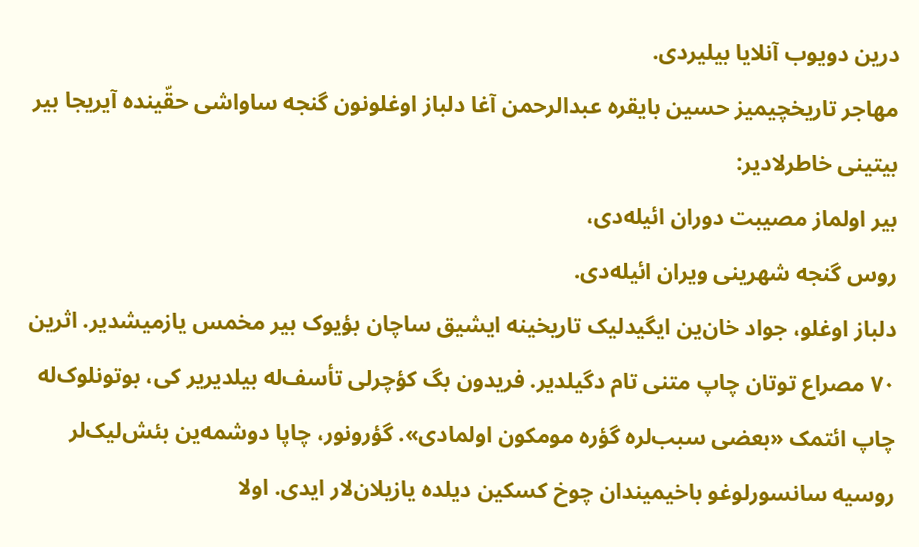درین دویوب آنلایا بیلیردی.
مهاجر تاریخچیمیز حسین بایقره عبدالرحمن آغا دلباز اوغلونون گنجه ساواشی حقّینده آیریجا بیر بیتینی خاطرلادیر:
بیر اولماز مصیبت دوران ائیله‌دی،
روس گنجه شهرینی ویران ائیله‌دی.
دلباز اوغلو، جواد خان‌ین ایگیدلیک تاریخینه ایشیق ساچان بؤیوک بیر مخمس یازمیشدیر. اثرین ۷۰ مصراع توتان چاپ متنی تام دگیلدیر. فریدون بگ کؤچرلی تأسف‌له بیلدیریر کی، بوتونلوک‌له چاپ ائتمک «بعضی سبب‌لره گؤره مومکون اولمادی». گؤرونور، چاپا دوشمه‌ین بئش‌لیک‌لر روسیه سانسورلوغو باخیمیندان چوخ کسکین دیلده یازیلان‌لار ایدی. اولا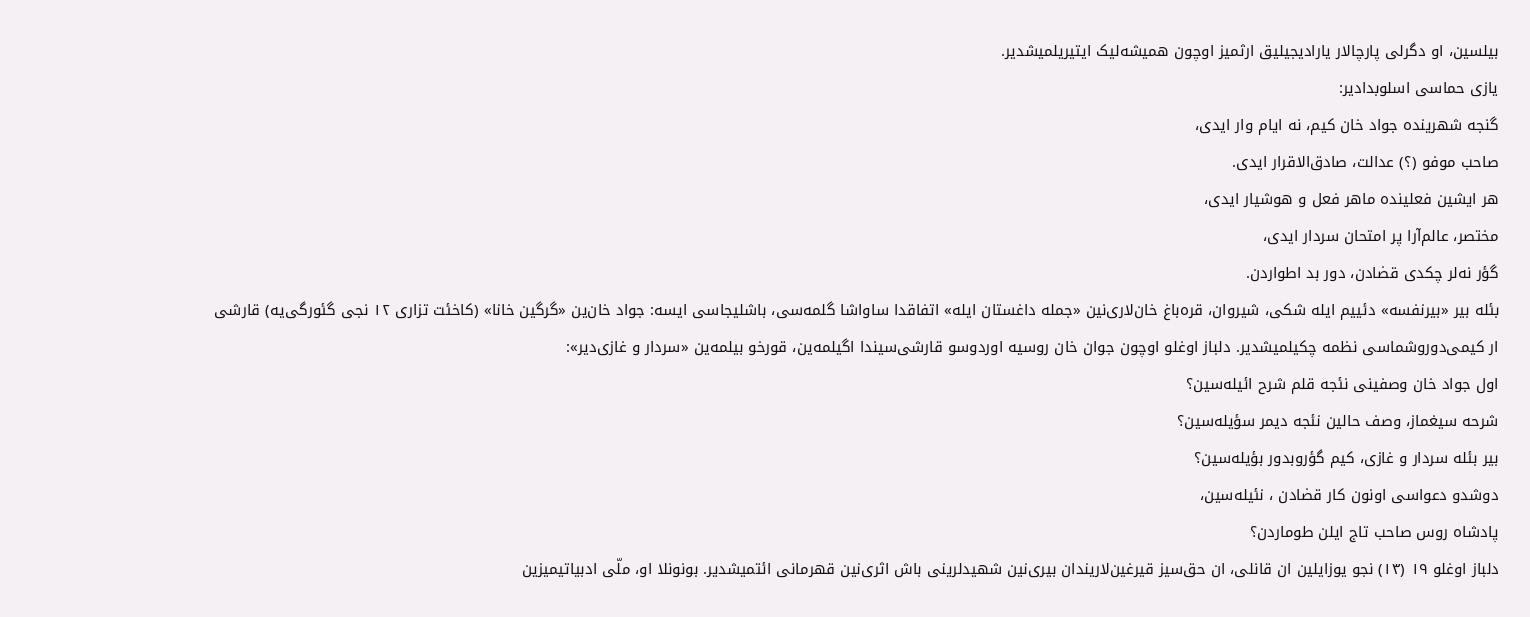بیلسین، او دگرلی پارچالار یارادیجیلیق ارثمیز اوچون همیشه‌لیک ایتیریلمیشدیر.
یازی حماسی اسلوبدادیر:
گنجه شهرینده جواد خان کیم، نه ایام وار ایدی،
صاحب موفو (؟) عدالت، صادق‌الاقرار ایدی.
هر ایشین فعلینده ماهر فعل و هوشیار ایدی،
مختصر، عالم‌آرا پر امتحان سردار ایدی،
گؤر نه‌لر چکدی قضادن، دور بد اطواردن.
بئله بیر «بیرنفسه» دئییم ایله شکی، شیروان، قره‌باغ خان‌لاری‌نین «جمله داغستان ایله» اتفاقدا ساواشا گلمه‌سی، باشلیجاسی ایسه: جواد خان‌ین «گرگین خانا» (کاخئت تزاری ۱۲ نجی گئورگی‌یه) قارشی ار کیمی‌دوروشماسی نظمه چکیلمیشدیر. دلباز اوغلو اوچون جوان خان روسیه اوردوسو قارشی‌سیندا اگیلمه‌ین، قورخو بیلمه‌ین «سردار و غازی‌دیر»:
اول جواد خان وصفینی نئجه قلم شرح ائیله‌سین؟
شرحه سیغماز، وصف حالین نئجه دیمر سؤیله‌سین؟
بیر بئله سردار و غازی، کیم گؤروبدور بؤیله‌سین؟
دوشدو دعواسی اونون کار قضادن ، نئیله‌سین،
پادشاه روس صاحب تاج ایلن طوماردن؟
دلباز اوغلو ۱۹ (۱۳) نجو یوزایلین ان قانلی، ان حق‌سیز قیرغین‌لاریندان بیری‌نین شهیدلرینی باش اثری‌نین قهرمانی ائتمیشدیر. بونونلا او، ملّی ادبیاتیمیزین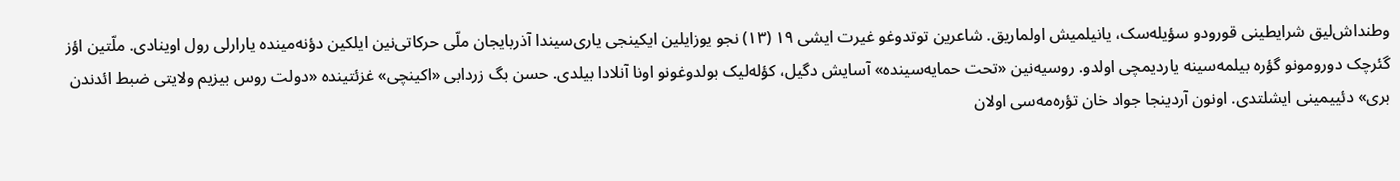وطنداش‌لیق شرایطینی قورودو سؤیله‌سک، یانیلمیش اولماریق. شاعرین توتدوغو غیرت ایشی ۱۹ (۱۳) نجو یوزایلین ایکینجی یاری‌سیندا آذربایجان ملّی حرکاتی‌نین ایلکین دؤنه‌مینده یارارلی رول اوینادی. ملّتین اؤز گئرچک دورومونو گؤره بیلمه‌سینه یاردیمچی اولدو. روسیه‌نین «تحت حمایه‌سینده» آسایش دگیل، کؤله‌لیک بولدوغونو اونا آنلادا بیلدی. حسن بگ زردابی «اکینچی» غزئتینده «دولت روس بیزیم ولایتی ضبط ائدندن بری» دئییمینی ایشلتدی. اونون آردینجا جواد خان تؤره‌مه‌سی اولان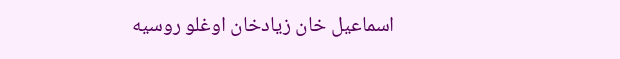اسماعیل خان زیادخان اوغلو روسیه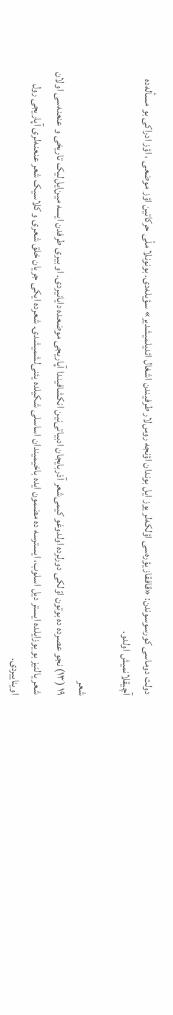دولت دوماسی کورسوسوندن: «قافقاز یؤره‌سی اؤلکه‌لر یوز ایل بوندان اؤنجه روس‌لار طرفیندن اشغال ائدیلمیشدیر» سؤیله‌دی. بونونلا ملّی حرکاتین اؤز موضعی ، اؤز ادراکی بو مسأله‌ده آچیقلانمیش اولدو.

شعر
۱۹ (۱۳) نجو عصرده ده بوتون اوّلکی دورلرده اولدوغو کیمی‌شعر آذربایجان ادبیاتی‌نین انکشافیندا آپاریجی موضعده دایانیردی. او بیری طرفدن ایسه مین‌ایل‌لیک تاریخی و عنعنه‌سی اولان شعر یالنیز بو یوزایلده ایستر دیل اسلوب، ایسترسه ده مضمون ایده باخیمیندان اساسلی شکیلده یئنی‌لشمیشدی. شعرده ایکی جریان خلق شعری و کلاسیک شعر عنعنه‌لری آپاریجی رول اویناییردی.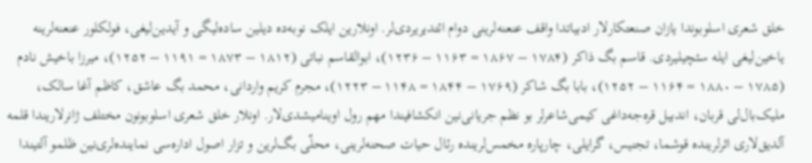خلق شعری اسلوبوندا یازان صنعتکارلار ادبیاتدا واقف عنعنه‌لرینی دوام ائتدیریردی‌لر. اونلارین ایلک نوبه‌ده دیلین ساده‌لیگی و آیدین‌لیغی، فولکلور عنعنه‌لرینه یاخین‌لیغی ایله سئچیلیردی. قاسم بگ ذاکر (۱۷۸۴ – ۱۸۶۷ = ۱۱۶۳ – ۱۲۳۶)، ابوالقاسم نباتی (۱۸۱۲ – ۱۸۷۳ = ۱۱۹۱ – ۱۲۵۲)، میرزا باخیش نادم (۱۷۸۵ – ۱۸۸۰ = ۱۱۶۴ – ۱۲۵۲)، بابا بگ شاکر (۱۷۶۹ – ۱۸۴۴ = ۱۱۴۸ – ۱۲۲۳)، مجرم کریم واردانی، محمد بگ عاشق، کاظم آغا سالک، ملیک‌بال‌لی قربان، اندبیل قره‌جه‌داغی کیمی‌شاعرلر بو نظم جریانی‌نین انکشافیندا مهم رول اوینامیشدی‌لار. اونلار خلق شعری اسلوبونون مختلف ژانرلاریندا قلمه آلدیق‌لاری اثرلرینده قوشما، تجنیس، گرایلی، چارپاره مخمس‌لرینده رئال حیات صحنه‌لرینی، محلّی بگ‌لرین و تزار اصول اداره‌سی نماینده‌لری‌نین ظلمو آلتیندا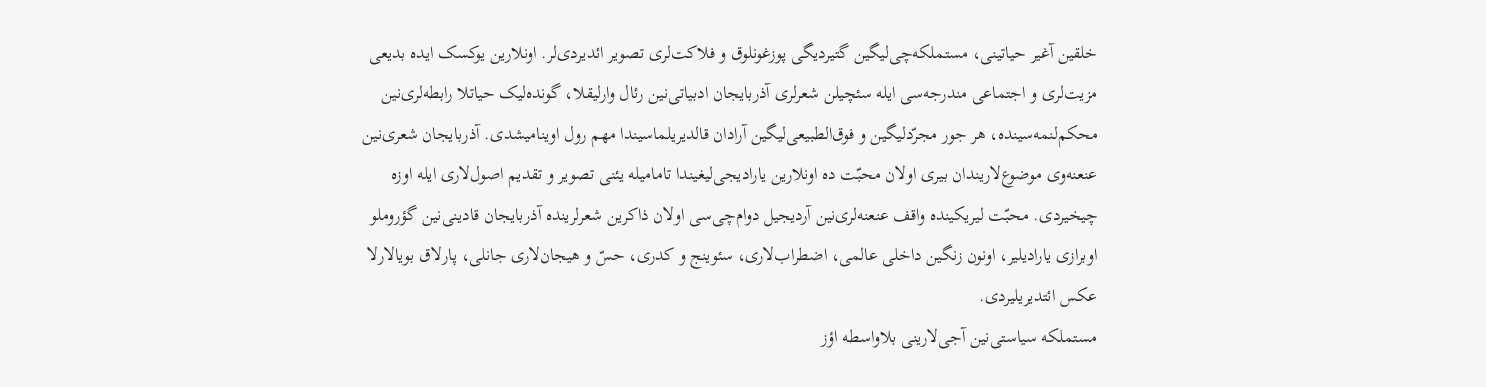خلقین آغیر حیاتینی، مستملکه‌چی‌لیگین گتیردیگی پوزغونلوق و فلاکت‌لری تصویر ائدیردی‌لر. اونلارین یوکسک ایده بدیعی مزیت‌لری و اجتماعی مندرجه‌سی ایله سئچیلن شعرلری آذربایجان ادبیاتی‌نین رئال وارلیقلا، گونده‌لیک حیاتلا رابطه‌لری‌نین محکم‌لنمه‌سینده، هر جور مجرّدلیگین و فوق‌الطبیعی‌لیگین آرادان قالدیریلماسیندا مهم رول اوینامیشدی. آذربایجان شعری‌نین عنعنه‌وی موضوع‌لاریندان بیری اولان محبّت ده اونلارین یارادیجی‌لیغیندا‌ تامامیله یئنی تصویر و تقدیم اصول‌لاری ایله اوزه چیخیردی. محبّت لیریکینده واقف عنعنه‌لری‌نین آردیجیل دوام‌چی‌سی اولان ذاکرین شعرلرینده آذربایجان قادینی‌نین گؤروملو اوبرازی یارادیلیر، اونون زنگین داخلی عالمی، اضطراب‌لاری، سئوینج و کدری، حسّ و هیجان‌لاری جانلی، پارلاق بویالارلا عکس ائتدیریلیردی.
مستملکه سیاستی‌نین آجی‌لارینی بلاواسطه اؤز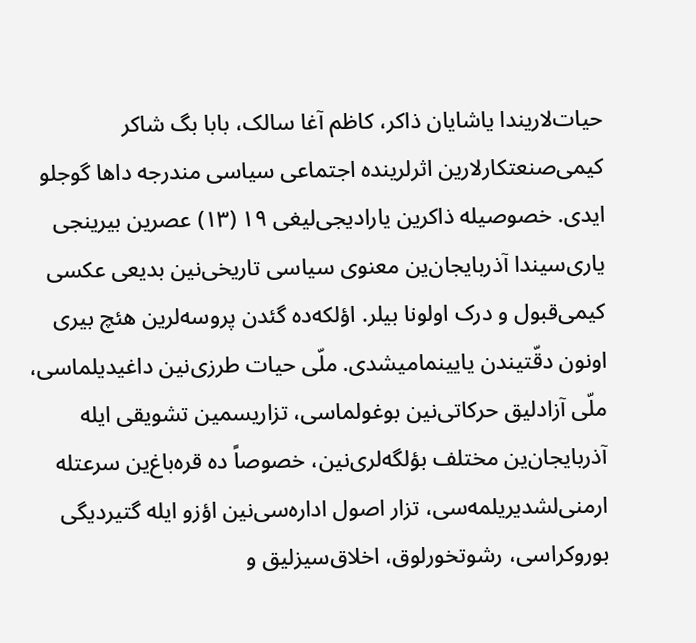حیات‌لاریندا یاشایان ذاکر، کاظم آغا سالک، بابا بگ شاکر کیمی‌صنعتکارلارین اثرلرینده اجتماعی سیاسی مندرجه داها گوجلو ایدی. خصوصیله ذاکرین یارادیجی‌لیغی ۱۹ (۱۳) عصرین بیرینجی یاری‌سیندا آذربایجان‌ین معنوی سیاسی تاریخی‌نین بدیعی عکسی کیمی‌قبول و درک اولونا بیلر. اؤلکه‌ده گئدن پروسه‌لرین هئچ بیری اونون دقّتیندن یایینمامیشدی. ملّی حیات طرزی‌نین داغیدیلماسی، ملّی آزادلیق حرکاتی‌نین بوغولماسی، تزاریسمین تشویقی ایله آذربایجان‌ین مختلف بؤلگه‌لری‌نین، خصوصاً ده قره‌باغ‌ین سرعتله ارمنی‌لشدیریلمه‌سی، تزار اصول اداره‌سی‌نین اؤزو ایله گتیردیگی بوروکراسی، رشوتخورلوق، اخلاق‌سیزلیق و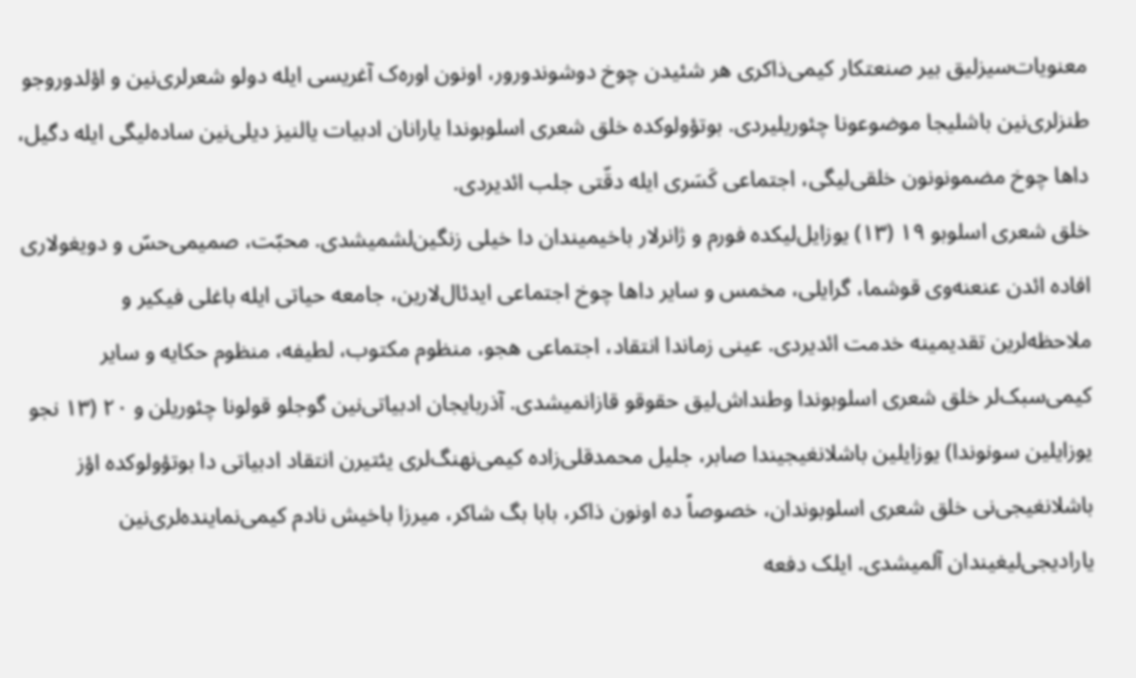معنویات‌سیزلیق بیر صنعتکار کیمی‌ذاکری هر شئیدن چوخ دوشوندورور، اونون اوره‌ک آغریسی ایله دولو شعرلری‌نین و اؤلدوروجو طنزلری‌نین باشلیجا موضوعونا چئوریلیردی. بوتؤولوکده خلق شعری اسلوبوندا یارانان ادبیات یالنیز دیلی‌نین ساده‌لیگی ایله دگیل، داها چوخ مضمونونون خلقی‌لیگی، اجتماعی کَسَری ایله دقّتی جلب ائدیردی.
خلق شعری اسلوبو ۱۹ (۱۳) یوزایل‌لیکده فورم و ژانرلار باخیمیندان دا خیلی زنگین‌لشمیشدی. محبّت، صمیمی‌حسّ و دویغولاری افاده ائدن عنعنه‌وی قوشما، گرایلی، مخمس و سایر داها چوخ اجتماعی ایدئال‌لارین، جامعه حیاتی ایله باغلی فیکیر و ملاحظه‌لرین تقدیمینه خدمت ائدیردی. عینی زماندا انتقاد، اجتماعی هجو، منظوم مکتوب، لطیفه، منظوم حکایه و سایر کیمی‌سبک‌لر خلق شعری اسلوبوندا وطنداش‌لیق حقوقو قازانمیشدی. آذربایجان ادبیاتی‌نین گوجلو قولونا چئوریلن و ۲۰ (۱۳ نجو یوزایلین سونوندا) یوزایلین باشلانغیجیندا صابر، جلیل محمدقلی‌زاده کیمی‌نهنگ‌لری یئتیرن انتقاد ادبیاتی دا بوتؤولوکده اؤز باشلانغیجی‌نی خلق شعری اسلوبوندان، خصوصاً ده اونون ذاکر، بابا بگ شاکر، میرزا باخیش نادم کیمی‌نماینده‌لری‌نین یارادیجی‌لیغیندان آلمیشدی. ایلک دفعه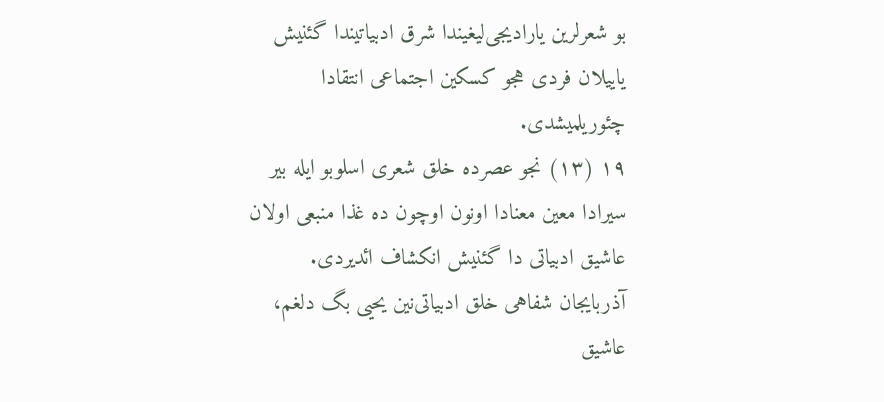بو شعرلرین یارادیجی‌لیغیندا شرق ادبیاتیندا گئنیش یاییلان فردی هجو کسکین اجتماعی انتقادا چئوریلمیشدی.
۱۹ (۱۳) نجو عصرده خلق شعری اسلوبو ایله بیر سیرادا معین معنادا اونون اوچون ده غذا منبعی اولان عاشیق ادبیاتی دا گئنیش انکشاف ائدیردی. آذربایجان شفاهی خلق ادبیاتی‌نین یحیی بگ دلغم، عاشیق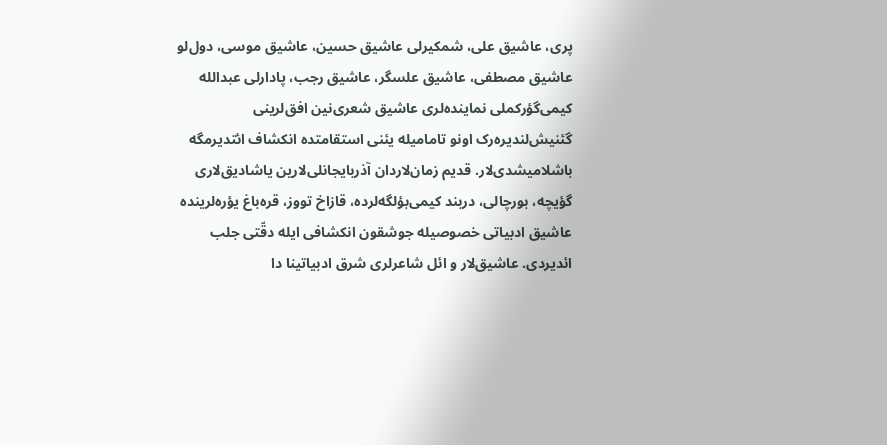پری، عاشیق علی، شمکیرلی عاشیق حسین، عاشیق موسی، دول‌لو عاشیق مصطفی، عاشیق علسگر، عاشیق رجب، پادارلی عبدالله کیمی‌گؤرکملی نماینده‌لری عاشیق شعری‌نین افق‌لرینی گئنیش‌لندیره‌رک اونو تامامیله یئنی استقامتده انکشاف ائتدیرمگه باشلامیشدی‌لار. قدیم زمان‌لاردان آذربایجانلی‌لارین یاشادیق‌لاری گؤیچه، بورچالی، دربند کیمی‌بؤلگه‌لرده، قازاخ تووز، قره‌باغ یؤره‌لرینده عاشیق ادبیاتی خصوصیله جوشقون انکشافی ایله دقّتی جلب ائدیردی. عاشیق‌لار و ائل شاعرلری شرق ادبیاتینا دا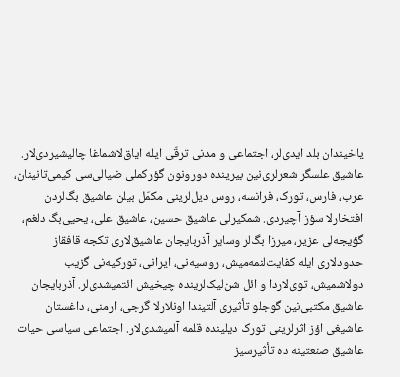یاخیندان بلد اید‌ی‌لر، اجتماعی و مدنی ترقّی ایله ایاق‌لاشماغا چالیشیردی‌لار. عاشیق علسگر شعرلری‌نین بیرینده دورونون گؤرکملی ضیالی‌سی کیمی‌تانینان، عرب، فارس، تورک، فرانسه، روس دیل‌لرینی مکمّل بیلن عاشیق بگ‌لردن افتخارلا سؤز آچیردی. شمکیرلی عاشیق حسین، عاشیق علی، یحیی‌بگ دلغم، گؤیجه‌لی عزیر، میرزا بگ‌لر وسایر آذربایجان عاشیق‌لاری تکجه قافقاز حدودلاری ایله کفایت‌لنمه‌میش، روسیه‌نی، ایرانی، تورکیه‌نی گزیب دولاشمیش، توی‌لاردا و ائل شن‌لیک‌لرینده چیخیش ائتمیشدی‌لر. آذربایجان عاشیق مکتبی‌نین گوجلو تأثیری آلتیندا اونلارلا گرجی، ارمنی، داغستان عاشیغی اؤز اثرلرینی تورک دیلینده قلمه آلمیشدی‌لار. اجتماعی سیاسی حیات عاشیق صنعتینه ده تأثیرسیز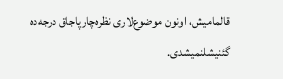قالمامیش، اونون موضوع‌لاری نظره‌چارپاجاق درجه‌ده گئنیشلنمیشدی.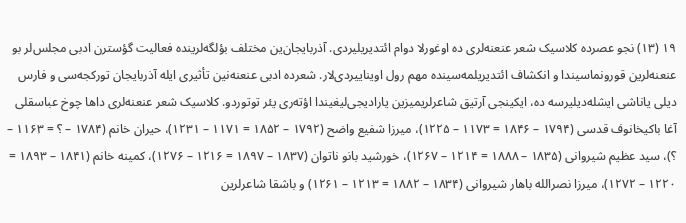۱۹ (۱۳) نجو عصرده کلاسیک شعر عنعنه‌لری ده اوغورلا دوام ائتدیریلیردی. آذربایجان‌ین مختلف بؤلگه‌لرینده فعالیت گؤسترن ادبی مجلس‌لر بو عنعنه‌لرین قورونماسیندا و انکشاف ائتدیریلمه‌سینده مهم رول اویناییردی‌لار. شعرده ادبی عنعنه‌نین تأثیری ایله آذربایجان تورکجه‌سی و فارس دیلی یاناشی ایشله‌دیلیرسه ده، ایکینجی آرتیق شاعرلریمیزین یارادیجی‌لیغیندا اؤته‌ری یئر توتوردو. کلاسیک شعر عنعنه‌لری داها چوخ عباسقلی آغا باکیخانوف قدسی (۱۷۹۴ – ۱۸۴۶ = ۱۱۷۳ – ۱۲۲۵)، میرزا شفیع واضح (۱۷۹۲ – ۱۸۵۲ = ۱۱۷۱ – ۱۲۳۱)، حیران خانم (۱۷۸۴ – ؟ = ۱۱۶۳ – ؟)، سید عظیم شیروانی (۱۸۳۵ – ۱۸۸۸ = ۱۲۱۴ – ۱۲۶۷)، خورشید بانو ناتوان (۱۸۳۷ – ۱۸۹۷ = ۱۲۱۶ – ۱۲۷۶)، کمینه خانم (۱۸۴۱ – ۱۸۹۳ = ۱۲۲۰ – ۱۲۷۲)، میرزا نصرالله باهار شیروانی (۱۸۳۴ – ۱۸۸۲ = ۱۲۱۳ – ۱۲۶۱) و باشقا شاعرلرین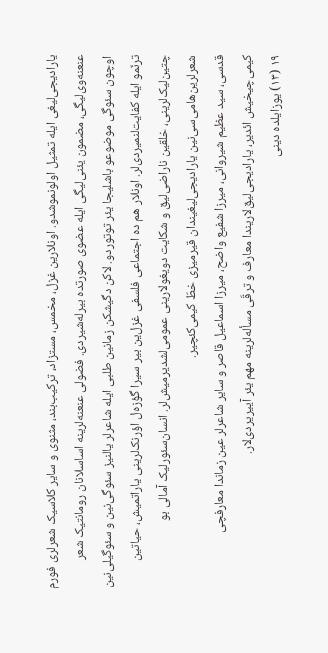یارادیجی‌لیغی ایله تمثیل اولونموشدو. اونلارین غزل، مخمس، مستزاد، ترکیب‌بند، مثنوی و سایر کلاسیک شعرلری فورم عنعنه‌وی‌لیگی، مضمون یئنی‌لیگی ایله عضوی صورتده بیرله‌شیردی. فضولی عنعنه‌لرینه اساسلانان رومانتیک شعر اوچون سئوگی موضوعو باشلیجا یئر توتوردو. لاکن دگیشکن زمانین طلبی ایله شاعرلر یالنیز سئوگی‌نین و سئوگیلی‌نین ترنّمو ایله کفایت‌لنمیردی‌لر. اونلار هم ده اجتماعی فلسفی غزل‌ین بیر سیرا گؤزه‌ل اؤرنک‌لرینی یاراتمیش، حیاتین چتین‌لیک‌لرینی، خلقین ناراضی‌لیق و شکایت دویغولارینی عمومی‌لشدیرمیش‌لر. انسان‌سئورلیک آمالی بو شعرلرین‌هامی‌سی‌نین یارادیجی‌لیغیندان قیرمیزی خطّ کیمی‌کئچیر.
قدسی، سید عظیم شیروانی، میرزا شفیع واضح، میرزا اسماعیل قاصر و سایر شاعرلر عین زماندا معارفچی کیمی‌چیخیش ائدیر، یارادیجی‌لیق‌لاریندا معارف و ترقّی مسأله‌لرینه مهم یئر آییریردی‌لار.
۱۹ (۱۳) یوزایلده دینی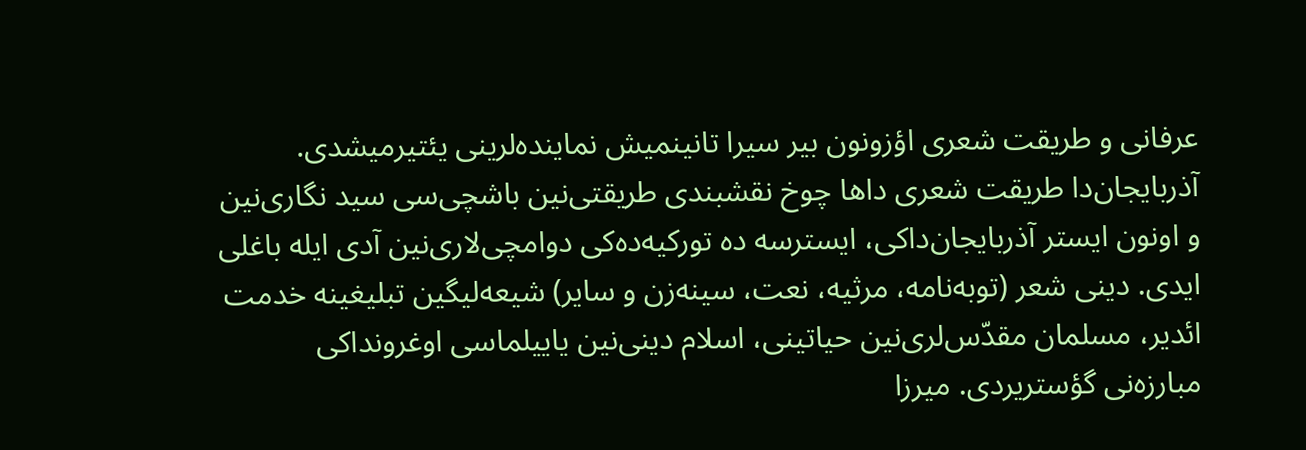عرفانی و طریقت شعری اؤزونون بیر سیرا تانینمیش نماینده‌لرینی یئتیرمیشدی. آذربایجان‌دا طریقت شعری داها چوخ نقشبندی طریقتی‌نین باشچی‌سی سید نگاری‌نین و اونون ایستر آذربایجان‌داکی، ایسترسه ده تورکیه‌ده‌کی دوامچی‌لاری‌نین آدی ایله باغلی ایدی. دینی شعر (توبه‌نامه، مرثیه، نعت، سینه‌زن و سایر) شیعه‌لیگین تبلیغینه خدمت ائدیر، مسلمان مقدّس‌لری‌نین حیاتینی، اسلام دینی‌نین یاییلماسی اوغرونداکی مبارزه‌نی گؤستریردی. میرزا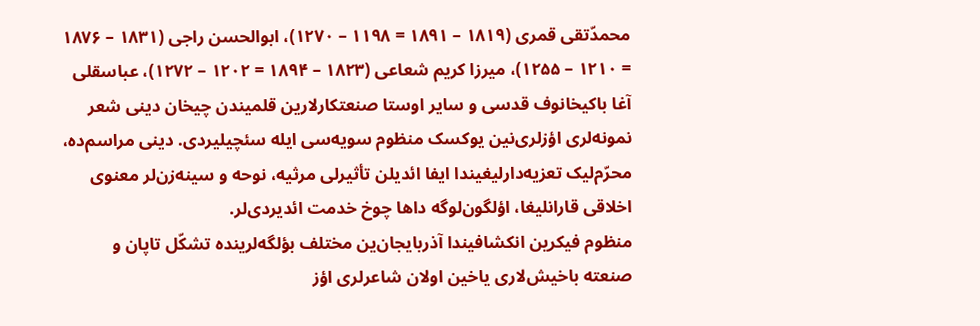محمدّتقی قمری (۱۸۱۹ – ۱۸۹۱ = ۱۱۹۸ – ۱۲۷۰)، ابوالحسن راجی (۱۸۳۱ – ۱۸۷۶ = ۱۲۱۰ – ۱۲۵۵)، میرزا کریم شعاعی (۱۸۲۳ – ۱۸۹۴ = ۱۲۰۲ – ۱۲۷۲)، عباسقلی آغا باکیخانوف قدسی و سایر اوستا صنعتکارلارین قلمیندن چیخان دینی شعر نمونه‌لری اؤزلری‌نین یوکسک منظوم سویه‌سی ایله سئچیلیردی. دینی مراسم‌ده، محرّم‌لیک تعزیه‌دارلیغیندا ایفا ائدیلن تأثیرلی مرثیه، نوحه و سینه‌زن‌لر معنوی اخلاقی قارانلیغا، اؤلگون‌لوگه داها چوخ خدمت ائدیردی‌لر.
منظوم فیکرین انکشافیندا آذربایجان‌ین مختلف بؤلگه‌لرینده تشکّل تاپان و صنعته باخیش‌لاری یاخین اولان شاعرلری اؤز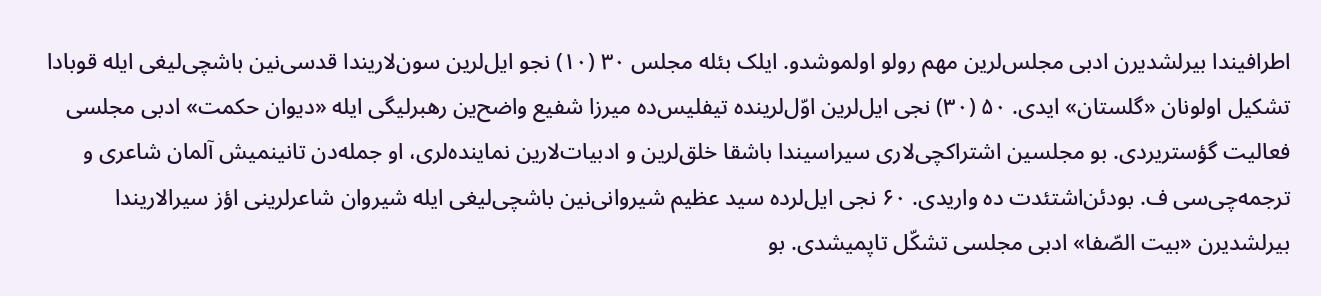اطرافیندا بیرلشدیرن ادبی مجلس‌لرین مهم رولو اولموشدو. ایلک بئله مجلس ۳۰ (۱۰) نجو ایل‌لرین سون‌لاریندا قدسی‌نین باشچی‌لیغی ایله قوبادا تشکیل اولونان «گلستان» ایدی. ۵۰ (۳۰) نجی ایل‌لرین اوّل‌لرینده تیفلیس‌ده میرزا شفیع واضح‌ین رهبرلیگی ایله «دیوان حکمت» ادبی مجلسی فعالیت گؤستریردی. بو مجلسین اشتراکچی‌لاری سیراسیندا باشقا خلق‌لرین و ادبیات‌لارین نماینده‌لری، او جمله‌دن تانینمیش آلمان شاعری و ترجمه‌چی‌سی ف. بودئن‌اشتئدت ده واریدی. ۶۰ نجی ایل‌لرده سید عظیم شیروانی‌نین باشچی‌لیغی ایله شیروان شاعرلرینی اؤز سیرالاریندا بیرلشدیرن «بیت الصّفا» ادبی مجلسی تشکّل تاپمیشدی. بو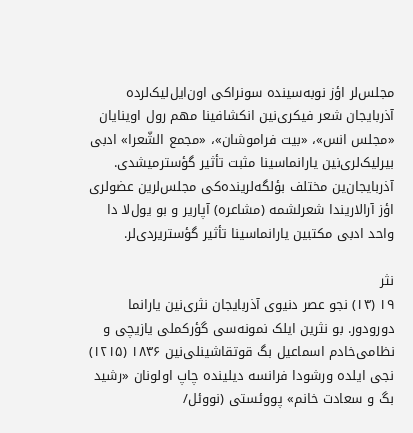مجلس‌لر اؤز نوبه‌سینده سونراکی اون‌ایل‌لیک‌لرده آذربایجان شعر فیکری‌نین انکشافینا مهم رول اوینایان «مجلس انس»، «بیت فراموشان»، «مجمع الشّعرا» ادبی بیرلیک‌لری‌نین یارانماسینا مثبت تأثیر گؤسترمیشدی. آذربایجان‌ین مختلف بؤلگه‌لرینده‌کی مجلس‌لرین عضولری اؤز آرالاریندا شعرلشمه (مشاعره) آپاریر و بو یول‌لا دا واحد ادبی مکتبین یارانماسینا تأثیر گؤستریردی‌لر.

نثر
۱۹ (۱۳) نجو عصر دنیوی آذربایجان نثری‌نین یارانما دورودور. بو نثرین ایلک نمونه‌سی گؤرکملی یازیچی و نظامی‌خادم اسماعیل بگ قوتقاشینلی‌نین ۱۸۳۶ (۱۲۱۵) نجی ایلده ورشودا فرانسه دیلینده چاپ اولونان «رشید بگ و سعادت خانم» پووئستی (نووئل/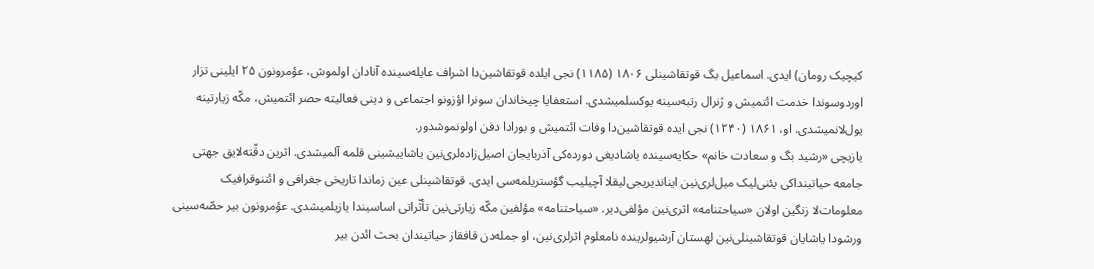کیچیک رومان) ایدی. اسماعیل بگ قوتقاشینلی ۱۸۰۶ (۱۱۸۵) نجی ایلده قوتقاشین‌دا اشراف عایله‌سینده آنادان اولموش، عؤمرونون ۲۵ ایلینی تزار اوردوسوندا خدمت ائتمیش و ژنرال رتبه‌سینه یوکسلمیشدی. استعفایا چیخاندان سونرا اؤزونو اجتماعی و دینی فعالیته حصر ائتمیش، مکّه زیارتینه یول‌لانمیشدی. او، ۱۸۶۱ (۱۲۴۰) نجی ایده قوتقاشین‌دا وفات ائتمیش و بورادا دفن اولونموشدور.
یازیچی «رشید بگ و سعادت خانم» حکایه‌سینده یاشادیغی دورده‌کی آذربایجان اصیل‌زاده‌لری‌نین یاشاییشینی قلمه آلمیشدی. اثرین دقّته‌لایق جهتی جامعه حیاتینداکی یئنی‌لیک میل‌لری‌نین ایناندیریجی‌لیقلا آچیلیب گؤستریلمه‌سی ایدی. قوتقاشینلی عین زماندا تاریخی جغرافی و ائتنوقرافیک معلومات‌لا زنگین اولان «سیاحتنامه» اثری‌نین مؤلفی‌دیر. «سیاحتنامه» مؤلفین مکّه زیارتی‌نین تأثّراتی اساسیندا یازیلمیشدی. عؤمرونون بیر حصّه‌سینی ورشودا یاشایان قوتقاشینلی‌نین لهستان آرشیولرینده نامعلوم اثرلری‌نین، او جمله‌دن قافقاز حیاتیندان بحث ائدن بیر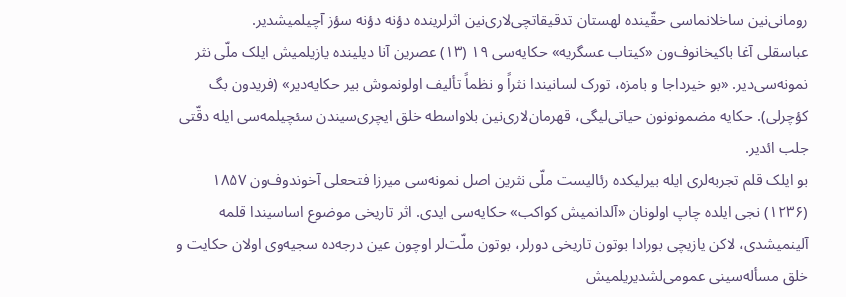رومانی‌نین ساخلانماسی حقّینده لهستان تدقیقاتچی‌لاری‌نین اثرلرینده دؤنه دؤنه سؤز آچیلمیشدیر.
عباسقلی آغا باکیخانوف‌ون «کیتاب عسگریه» حکایه‌سی ۱۹ (۱۳) عصرین آنا دیلینده یازیلمیش ایلک ملّی نثر نمونه‌سی‌دیر. «بو خیرداجا و بامزه، تورک لسانیندا نثراً و نظماً تألیف اولونموش بیر حکایه‌دیر» (فریدون بگ کؤچرلی). حکایه مضمونونون حیاتی‌لیگی، قهرمان‌لاری‌نین بلاواسطه خلق ایچری‌سیندن سئچیلمه‌سی ایله دقّتی جلب ائدیر.
بو ایلک قلم تجربه‌لری ایله بیرلیکده رئالیست ملّی نثرین اصل نمونه‌سی میرزا فتحعلی آخوندوف‌ون ۱۸۵۷ (۱۲۳۶) نجی ایلده چاپ اولونان «آلدانمیش کواکب» حکایه‌سی ایدی. اثر تاریخی موضوع اساسیندا قلمه آلینمیشدی، لاکن یازیچی بورادا بوتون تاریخی دورلر، بوتون ملّت‌لر اوچون عین درجه‌ده سجیه‌وی اولان حکایت و خلق مسأله‌سینی عمومی‌لشدیریلمیش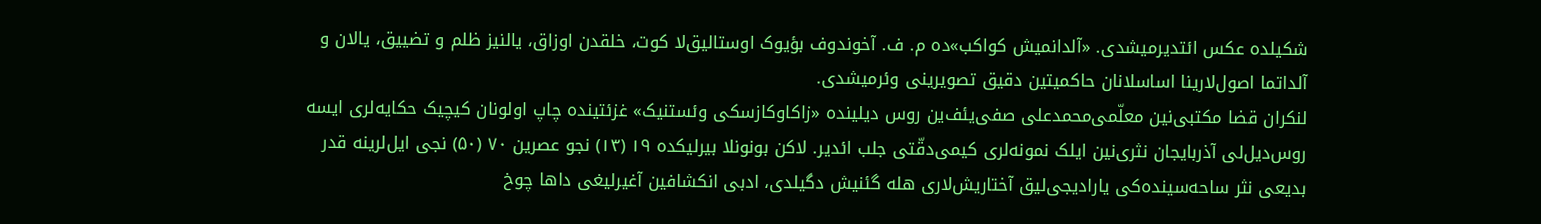شکیلده عکس ائتدیرمیشدی. «آلدانمیش کواکب»ده م. ف. آخوندوف بؤیوک اوستالیق‌لا کوت، خلقدن اوزاق، یالنیز ظلم و تضییق، یالان و آلداتما اصول‌لارینا اساسلانان حاکمیتین دقیق تصویرینی وئرمیشدی.
لنکران قضا مکتبی‌نین معلّمی‌محمدعلی صفی‌یئف‌ین روس دیلینده «زاکاوکازسکی وئستنیک» غزئتینده چاپ اولونان کیچیک حکایه‌لری ایسه روس‌دیل‌لی آذربایجان نثری‌نین ایلک نمونه‌لری کیمی‌دقّتی جلب ائدیر. لاکن بونونلا بیرلیکده ۱۹ (۱۳) نجو عصرین ۷۰ (۵۰) نجی ایل‌لرینه قدر بدیعی نثر ساحه‌سینده‌کی یارادیجی‌لیق آختاریش‌لاری هله گئنیش دگیلدی، ادبی انکشافین آغیرلیغی داها چوخ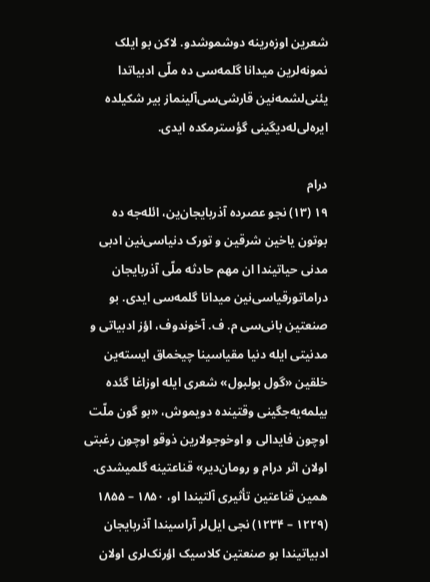شعرین اوزه‌رینه دوشموشدو. لاکن بو ایلک نمونه‌لرین میدانا گلمه‌سی ده ملّی ادبیاتدا یئنی‌لشمه‌نین قارشی‌سی‌آلینماز بیر شکیلده ایره‌لی‌له‌دیگینی گؤسترمکده ایدی.

درام
۱۹ (۱۳) نجو عصرده آذربایجان‌ین، ائله‌جه ده بوتون یاخین شرقین و تورک دنیاسی‌نین ادبی مدنی حیاتیندا ان مهم حادثه ملّی آذربایجان دراماتورقیاسی‌نین میدانا گلمه‌سی ایدی. بو صنعتین بانی‌سی م. ف. آخوندوف، اؤز ادبیاتی و مدنیتی ایله دنیا مقیاسینا چیخماق ایسته‌ین خلقین «گول بولبول» شعری ایله اوزاغا گئده بیلمه‌یه‌جگینی وقتینده دویموش، «بو گون ملّت اوچون فایدالی و اوخوجولارین ذوقو اوچون رغبتی اولان اثر درام و رومان‌دیر» قناعتینه گلمیشدی. همین قناعتین تأثیری آلتیندا او، ۱۸۵۰ – ۱۸۵۵ (۱۲۲۹ – ۱۲۳۴) نجی ایل‌لر آراسیندا آذربایجان ادبیاتیندا بو صنعتین کلاسیک اؤرنک‌لری اولان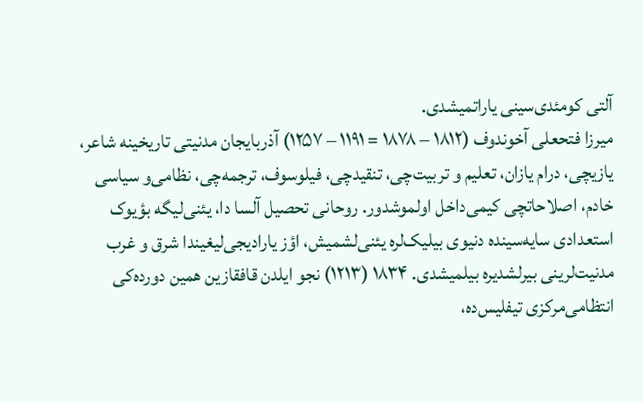آلتی کومئدی‌سینی یاراتمیشدی.
میرزا فتحعلی آخوندوف (۱۸۱۲ – ۱۸۷۸ = ۱۱۹۱ – ۱۲۵۷) آذربایجان مدنیتی تاریخینه شاعر، یازیچی، درام یازان، تعلیم و تربیت‌چی، تنقیدچی، فیلوسوف، ترجمه‌چی، نظامی‌و سیاسی خادم، اصلاحاتچی کیمی‌داخل اولموشدور. روحانی تحصیل آلسا دا، یئنی‌لیگه بؤیوک استعدادی سایه‌سینده دنیوی بیلیک‌لره یئنی‌لشمیش، اؤز یارادیجی‌لیغیندا شرق و غرب مدنیت‌لرینی بیرلشدیره بیلمیشدی. ۱۸۳۴ (۱۲۱۳) نجو ایلدن قافقازین همین دورده‌کی انتظامی‌مرکزی تیفلیس‌ده،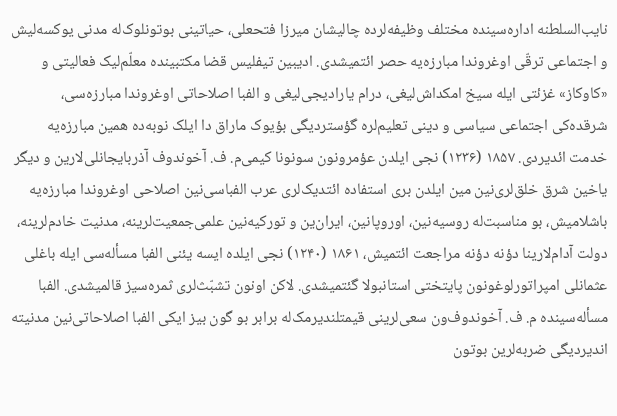نایب‌السلطنه اداره‌سینده مختلف وظیفه‌لرده چالیشان میرزا فتحعلی، حیاتینی بوتونلوک‌له مدنی یوکسه‌لیش و اجتماعی ترقّی اوغروندا مبارزه‌یه حصر ائتمیشدی. ادیبین تیفلیس قضا مکتبینده معلّم‌لیک فعالیتی و «کاوکاز» غزئتی ایله سیخ امکداش‌لیغی، درام یارادیجی‌لیغی و الفبا اصلاحاتی اوغروندا مبارزه‌سی، شرقده‌کی اجتماعی سیاسی و دینی تعلیم‌لره گؤستردیگی بؤیوک ماراق دا ایلک نوبه‌ده همین مبارزه‌یه خدمت ائدیردی. ۱۸۵۷ (۱۲۳۶) نجی ایلدن عؤمرونون سونونا کیمی‌م. ف. آخوندوف آذربایجانلی‌لارین و دیگر یاخین شرق خلق‌لری‌نین مین ایلدن بری استفاده ائتدیک‌لری عرب الفباسی‌نین اصلاحی اوغروندا مبارزه‌یه باشلامیش، بو مناسبت‌له روسیه‌نین، اوروپانین، ایران‌ین و تورکیه‌نین علمی‌جمعیت‌لرینه، مدنیت خادم‌لرینه، دولت آدام‌لارینا دؤنه دؤنه مراجعت ائتمیش، ۱۸۶۱ (۱۲۴۰) نجی ایلده ایسه یئنی الفبا مسأله‌سی ایله باغلی عثمانلی امپراتورلوغونون پایتختی استانبولا گئتمیشدی. لاکن اونون تشبّث‌لری ثمره‌سیز قالمیشدی. الفبا مسأله‌سینده م. ف. آخوندوف‌ون سعی‌لرینی قیمتلندیرمک‌له برابر بو گون بیز ایکی الفبا اصلاحاتی‌نین مدنیته اندیردیگی ضربه‌لرین بوتون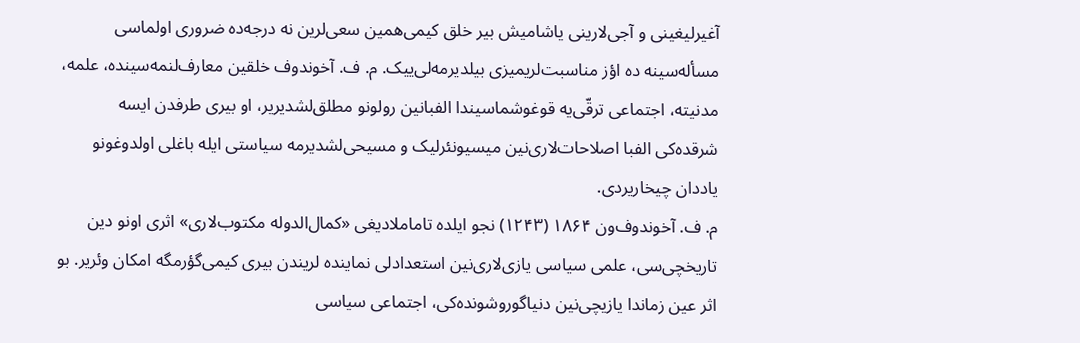آغیرلیغینی و آجی‌لارینی یاشامیش بیر خلق کیمی‌همین سعی‌لرین نه درجه‌ده ضروری اولماسی مسأله‌سینه ده اؤز مناسبت‌لریمیزی بیلدیرمه‌لی‌ییک. م. ف. آخوندوف خلقین معارف‌لنمه‌سینده، علمه، مدنیته، اجتماعی ترقّی‌یه قوغوشماسیندا الفبانین رولونو مطلق‌لشدیریر، او بیری طرفدن ایسه شرقده‌کی الفبا اصلاحات‌لاری‌نین میسیونئرلیک و مسیحی‌لشدیرمه سیاستی ایله باغلی اولدوغونو یاددان چیخاریردی.
م. ف. آخوندوف‌ون ۱۸۶۴ (۱۲۴۳) نجو ایلده تاماملادیغی «کما‌ل‌الدوله مکتوب‌لاری» اثری اونو دین تاریخچی‌سی، علمی سیاسی یازی‌لاری‌نین استعدادلی نماینده لریندن بیری کیمی‌گؤرمگه امکان وئریر. بو اثر عین زماندا یازیچی‌نین دنیاگوروشونده‌کی، اجتماعی سیاسی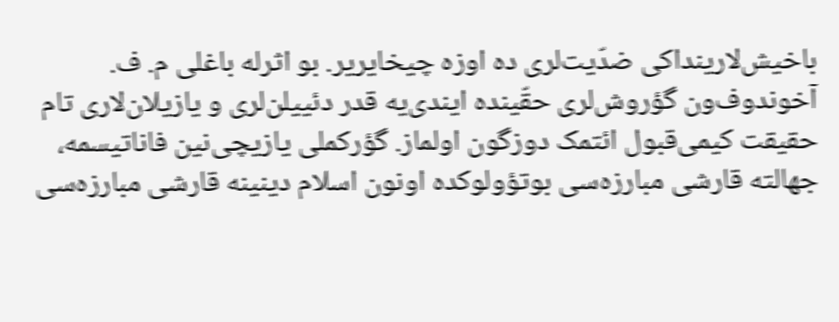باخیش‌لارینداکی ضدّیت‌لری ده اوزه چیخایریر. بو اثرله باغلی م. ف. آخوندوف‌ون گؤروش‌لری حقّینده ایندی‌یه قدر دئییلن‌لری و یازیلان‌لاری تام حقیقت کیمی‌قبول ائتمک دوزگون اولماز. گؤرکملی یازیچی‌نین فاناتیسمه، جهالته قارشی مبارزه‌سی بوتؤولوکده اونون اسلام دینینه قارشی مبارزه‌سی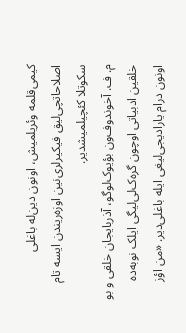کیمی‌قلمه وئریلمیش، اونون دین‌له باغلی اصلاحاتچی‌لیق فیکیرلری‌نین اوزه‌ریندن ایسه تام سکوتلا کئچیلمیشدیر.
م. ف. آخوندوف‌ون بؤیوک‌لوگو، آذربایجان خلقی و بو خلقین ادبیاتی اوچون گره‌ک‌لی‌لیگی ایلک نوبه‌ده اونون درام یارادیجی‌لیغی ایله باغلی‌دیر. «من اؤز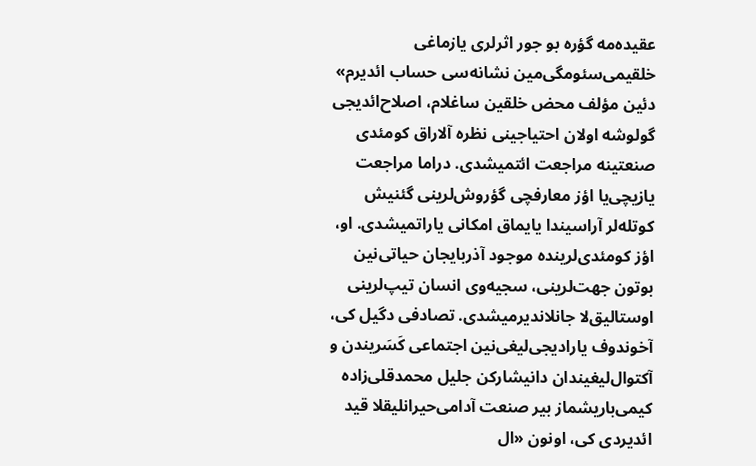عقیده‌مه گؤره بو جور اثرلری یازماغی خلقیمی‌سئومگی‌مین نشانه‌سی حساب ائدیرم» دئین مؤلف محض خلقین ساغلام، اصلاح‌ائدیجی گولوشه اولان احتیاجینی نظره آلاراق کومئدی صنعتینه مراجعت ائتمیشدی. دراما مراجعت یازیچی‌یا اؤز معارفچی گؤروش‌لرینی گئنیش کوتله‌لر آراسیندا یایماق امکانی یاراتمیشدی. او، اؤز کومئدی‌لرینده موجود آذربایجان حیاتی‌نین بوتون جهت‌لرینی، سجیه‌وی انسان تیپ‌لرینی اوستالیق‌لا جانلاندیرمیشدی. تصادفی دگیل کی، آخوندوف یارادیجی‌لیغی‌نین اجتماعی کَسَریندن و آکتوال‌لیغیندان دانیشارکن جلیل محمدقلی‌زاده کیمی‌باریشماز بیر صنعت آدامی‌حیرانلیقلا قید ائدیردی کی، اونون «ال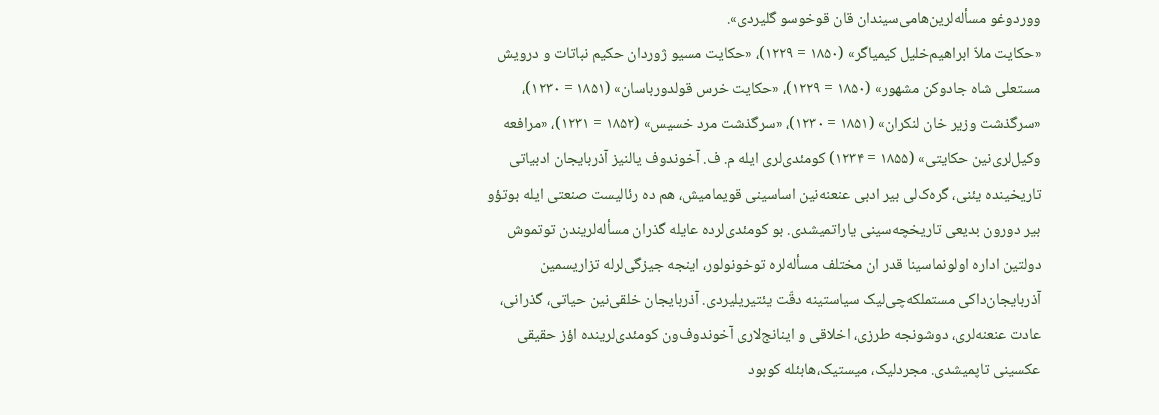ووردوغو مسأله‌لرین‌هامی‌سیندان قان قوخوسو گلیردی».
«حکایت ملاّ ابراهیم‌خلیل کیمیاگر» (۱۸۵۰ = ۱۲۲۹)، «حکایت مسیو ژوردان حکیم نباتات و درویش مستعلی شاه جادوکن مشهور» (۱۸۵۰ = ۱۲۲۹)، «حکایت خرس قولدورباسان» (۱۸۵۱ = ۱۲۳۰)، «سرگذشت وزیر خان لنکران» (۱۸۵۱ = ۱۲۳۰)، «سرگذشت مرد خسیس» (۱۸۵۲ = ۱۲۳۱)، «مرافعه وکیل‌لری‌نین حکایتی» (۱۸۵۵ = ۱۲۳۴) کومئدی‌لری ایله م. ف. آخوندوف یالنیز آذربایجان ادبیاتی تاریخینده یئنی، گره‌ک‌لی بیر ادبی عنعنه‌نین اساسینی قویمامیش، هم ده رئالیست صنعتی ایله بوتؤو بیر دورون بدیعی تاریخچه‌سینی یاراتمیشدی. بو کومئدی‌لرده عایله گذران مسأله‌لریندن توتموش دولتین اداره اولونماسینا قدر ان مختلف مسأله‌لره توخونولور، اینجه جیزگی‌لرله تزاریسمین آذربایجان‌داکی مستملکه‌چی‌لیک سیاستینه دقّت یئتیریلیردی. آذربایجان خلقی‌نین حیاتی، گذرانی، عادت عنعنه‌لری، دوشونجه طرزی، اخلاقی و اینانج‌لاری آخوندوف‌ون کومئدی‌لرینده اؤز حقیقی عکسینی تاپمیشدی. مجردلیک، میستیک،‌هابئله کوبود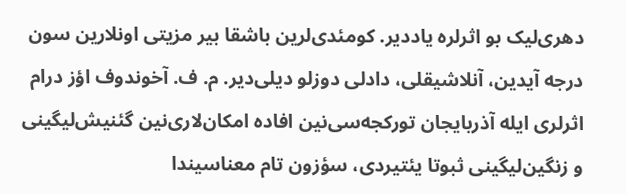دهری‌لیک بو اثرلره یاددیر. کومئدی‌لرین باشقا بیر مزیتی اونلارین سون درجه آیدین، آنلاشیقلی، دادلی دوزلو دیلی‌دیر. م. ف. آخوندوف اؤز درام اثرلری ایله آذربایجان تورکجه‌سی‌نین افاده امکان‌لاری‌نین گئنیش‌لیگینی و زنگین‌لیگینی ثبوتا یئتیردی، سؤزون تام معناسیندا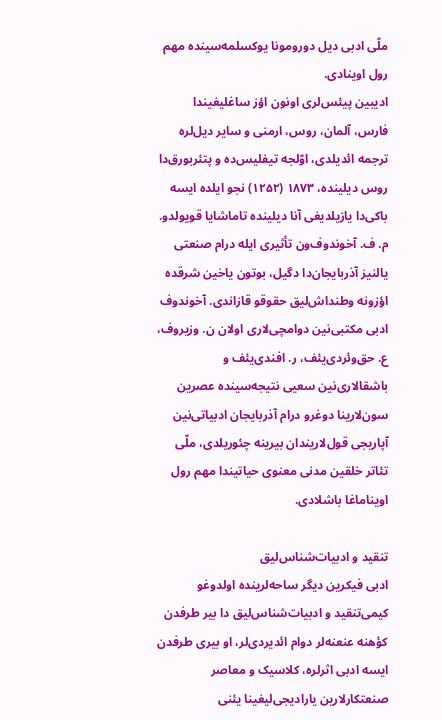ملّی ادبی دیل دورومونا یوکسلمه‌سینده مهم رول اوینادی.
ادیبین پیئس‌لری اونون اؤز ساغلیغیندا فارس، آلمان، روس، ارمنی و سایر دیل‌لره ترجمه ائدیلدی، اوّلجه تیفلیس‌ده و پتئربورق‌دا روس دیلینده، ۱۸۷۳ (۱۲۵۲) نجو ایلده ایسه باکی‌دا یازیلدیغی آنا دیلینده تاماشایا قویولدو. م. ف. آخوندوف‌ون تأثیری ایله درام صنعتی یالنیز آذربایجان‌دا دگیل، بوتون یاخین شرقده اؤزونه وطنداش‌لیق حقوقو قازاندی. آخوندوف ادبی مکتبی‌نین دوامچی‌لاری اولان ن. وزیروف، ع. حق‌وئردی‌یئف، ر. افندی‌یئف و باشقالاری‌نین سعیی نتیجه‌سینده عصرین سون‌لارینا دوغرو درام آذربایجان ادبیاتی‌نین آپاریجی قول‌لاریندان بیرینه چئوریلدی، ملّی تئاتر خلقین مدنی معنوی حیاتیندا مهم رول اویناماغا باشلادی.

تنقید و ادبیات‌شناس‌لیق
ادبی فیکرین دیگر ساحه‌لرینده اولدوغو کیمی‌تنقید و ادبیات‌شناس‌لیق دا بیر طرفدن کؤهنه عنعنه‌لر دوام ائدیردی‌لر، او بیری طرفدن ایسه ادبی اثرلره، کلاسیک و معاصر صنعتکارلارین یارادیجی‌لیغینا یئنی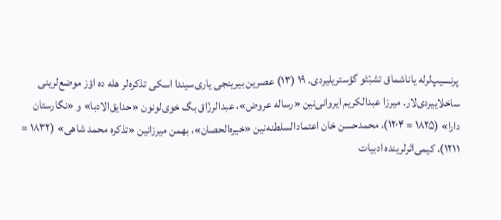پرنسیپ‌لرله یاناشماق تشبّثو گؤستریلیردی. ۱۹ (۱۳) عصرین بیرینجی یاری‌سیندا اسکی تذکره‌لر هله ده اؤز موضع‌لرینی ساخلاییردی‌لار. میرزا عبدالکریم ایروانی‌نین «رساله عروض»، عبدالرزّاق بگ خوی‌لونون «حدایق‌الادبا» و «نگارستان دارا» (۱۸۲۵ = ۱۲۰۴)، محمدحسن خان اعتمادالسلطنه‌نین «خیره‌الحصان»، بهمن میرزانین «تذکره محمد شاهی» (۱۸۳۲ = ۱۲۱۱)، کیمی‌اثرلرینده ادبیات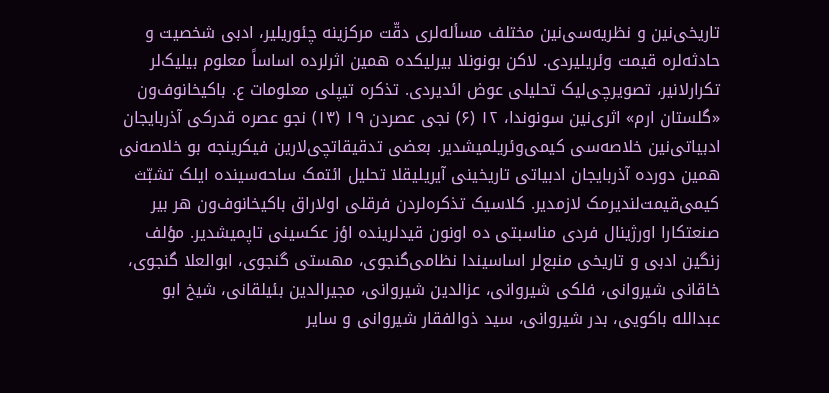تاریخی‌نین و نظریه‌سی‌نین مختلف مسأله‌لری دقّت مرکزینه چئوریلیر، ادبی شخصیت و حادثه‌لره قیمت وئریلیردی. لاکن بونونلا بیرلیکده همین اثرلرده اساساً معلوم بیلیک‌لر تکرارلانیر، تصویرچی‌لیک تحلیلی عوض ائدیردی. تذکره تیپلی معلومات ع. باکیخانوف‌ون «گلستان ارم» اثری‌نین سونوندا، ۱۲ (۶) نجی عصردن ۱۹ (۱۳) نجو عصره قدرکی آذربایجان ادبیاتی‌نین خلاصه‌سی کیمی‌وئریلمیشدیر. بعضی تدقیقاتچی‌لارین فیکرینجه بو خلاصه‌نی همین دورده آذربایجان ادبیاتی تاریخینی آیریلیقلا تحلیل ائتمک ساحه‌سینده ایلک تشبّث کیمی‌قیمت‌لندیرمک لازمدیر. کلاسیک تذکره‌لردن فرقلی اولاراق باکیخانوف‌ون هر بیر صنعتکارا اورژینال فردی مناسبتی ده اونون قیدلرینده اؤز عکسینی تاپمیشدیر. مؤلف زنگین ادبی و تاریخی منبع‌لر اساسیندا نظامی‌گنجوی، مهستی گنجوی، ابوالعلا گنجوی، خاقانی شیروانی، فلکی شیروانی، عزالدین شیروانی، مجیرالدین بئیلقانی، شیخ ابو عبدالله باکویی، بدر شیروانی، سید ذوالفقار شیروانی و سایر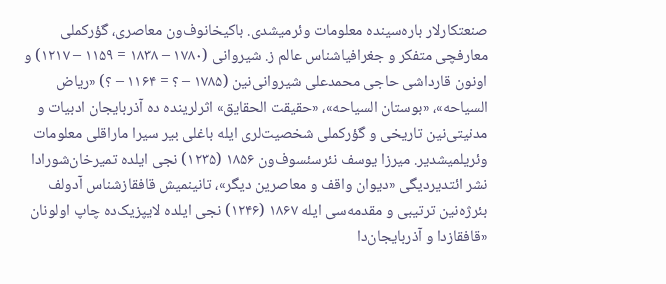صنعتکارلار باره‌سینده معلومات وئرمیشدی. باکیخانوف‌ون معاصری، گؤرکملی معارفچی متفکر و جغرافیاشناس عالم ز. شیروانی (۱۷۸۰ – ۱۸۳۸ = ۱۱۵۹ – ۱۲۱۷) و اونون قارداشی حاجی محمدعلی شیروانی‌نین (۱۷۸۵ – ؟ = ۱۱۶۴ – ؟) «ریاض السیاحه»، «بوستان السیاحه»، «حقیقت الحقایق» اثرلرینده ده آذربایجان ادبیات و مدنیتی‌نین تاریخی و گؤرکملی شخصیت‌لری ایله باغلی بیر سیرا ماراقلی معلومات وئریلمیشدیر. میرزا یوسف نئرسئسوف‌ون ۱۸۵۶ (۱۲۳۵) نجی ایلده تمیرخان‌شورادا نشر ائتدیردیگی «دیوان واقف و معاصرین دیگر»، تانینمیش قافقازشناس آدولف بئرژه‌نین ترتیبی و مقدمه‌سی ایله ۱۸۶۷ (۱۲۴۶) نجی ایلده لایپزیک‌ده چاپ اولونان «قافقازدا و آذربایجان‌دا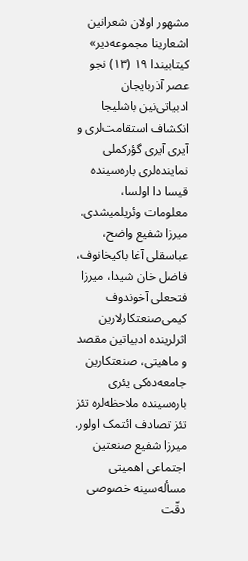مشهور اولان شعرانین اشعارینا مجموعه‌دیر» کیتابیندا ۱۹ (۱۳) نجو عصر آذربایجان ادبیاتی‌نین باشلیجا انکشاف استقامت‌لری و آیری آیری گؤرکملی نماینده‌لری باره‌سینده قیسا دا اولسا، معلومات وئریلمیشدی.
میرزا شفیع واضح، عباسقلی آغا باکیخانوف، فاضل خان شیدا، میرزا فتحعلی آخوندوف کیمی‌صنعتکارلارین اثرلرینده ادبیاتین مقصد و ماهیتی، صنعتکارین جامعه‌ده‌کی یئری باره‌سینده ملاحظه‌لره تئز تئز تصادف ائتمک اولور. میرزا شفیع صنعتین اجتماعی اهمیتی مسأله‌سینه خصوصی دقّت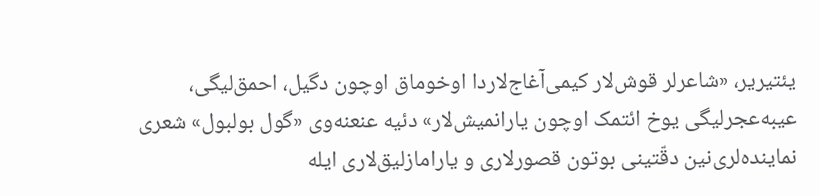یئتیریر، «شاعرلر قوش‌لار کیمی‌آغاج‌لاردا اوخوماق اوچون دگیل، احمق‌لیگی، عیبه‌عجرلیگی یوخ ائتمک اوچون یارانمیش‌لار» دئیه عنعنه‌وی «گول بولبول» شعری نماینده‌لری‌نین دقّتینی بوتون قصورلاری و یارامازلیق‌لاری ایله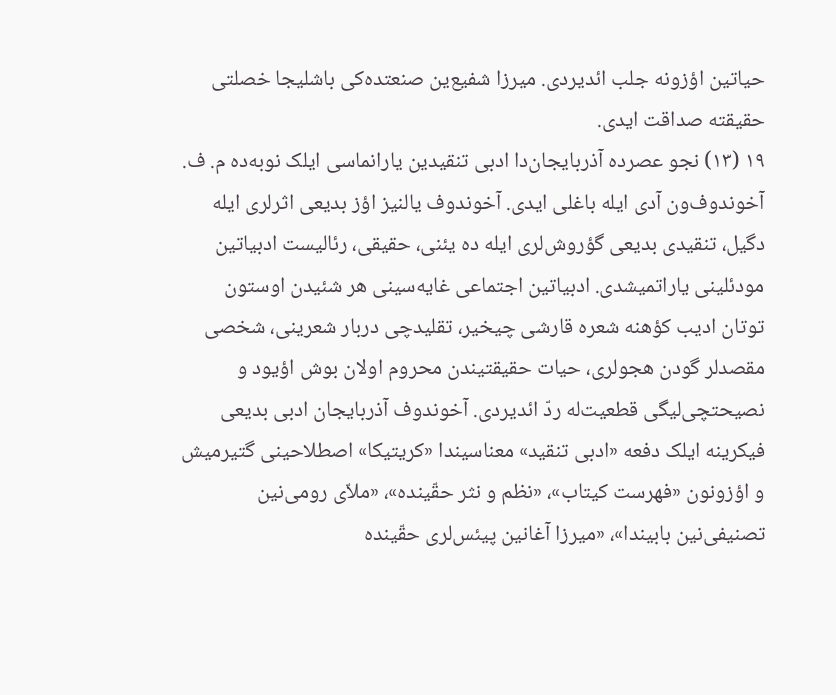حیاتین اؤزونه جلب ائدیردی. میرزا شفیع‌ین صنعتده‌کی باشلیجا خصلتی حقیقته صداقت ایدی.
۱۹ (۱۳) نجو عصرده آذربایجان‌دا ادبی تنقیدین یارانماسی ایلک نوبه‌ده م. ف. آخوندوف‌ون آدی ایله باغلی ایدی. آخوندوف یالنیز اؤز بدیعی اثرلری ایله دگیل، تنقیدی بدیعی گؤروش‌لری ایله ده یئنی، حقیقی، رئالیست ادبیاتین مودئلینی یاراتمیشدی. ادبیاتین اجتماعی غایه‌سینی هر شئیدن اوستون توتان ادیب کؤهنه شعره قارشی چیخیر، تقلیدچی دربار شعرینی، شخصی مقصدلر گودن هجولری، حیات حقیقتیندن محروم اولان بوش اؤیود و نصیحتچی‌لیگی قطعیت‌له ردّ ائدیردی. آخوندوف آذربایجان ادبی بدیعی فیکرینه ایلک دفعه «ادبی تنقید» معناسیندا «کریتیکا» اصطلاحینی گتیرمیش و اؤزونون «فهرست کیتاب»، «نظم و نثر حقّینده»، «ملاّی رومی‌نین تصنیفی‌نین بابیندا»، «میرزا آغانین پیئس‌لری حقّینده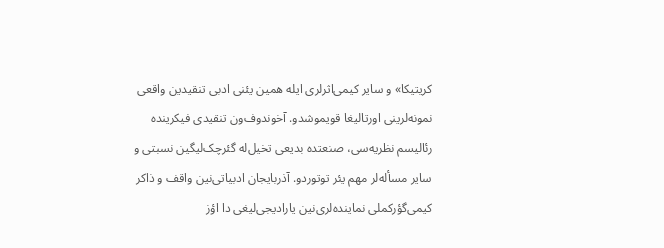کریتیکا» و سایر کیمی‌اثرلری ایله همین یئنی ادبی تنقیدین واقعی نمونه‌لرینی اورتالیغا قویموشدو. آخوندوف‌ون تنقیدی فیکرینده رئالیسم نظریه‌سی، صنعتده بدیعی تخیل‌له گئرچک‌لیگین نسبتی و سایر مسأله‌لر مهم یئر توتوردو. آذربایجان ادبیاتی‌نین واقف و ذاکر کیمی‌گؤرکملی نماینده‌لری‌نین یارادیجی‌لیغی دا اؤز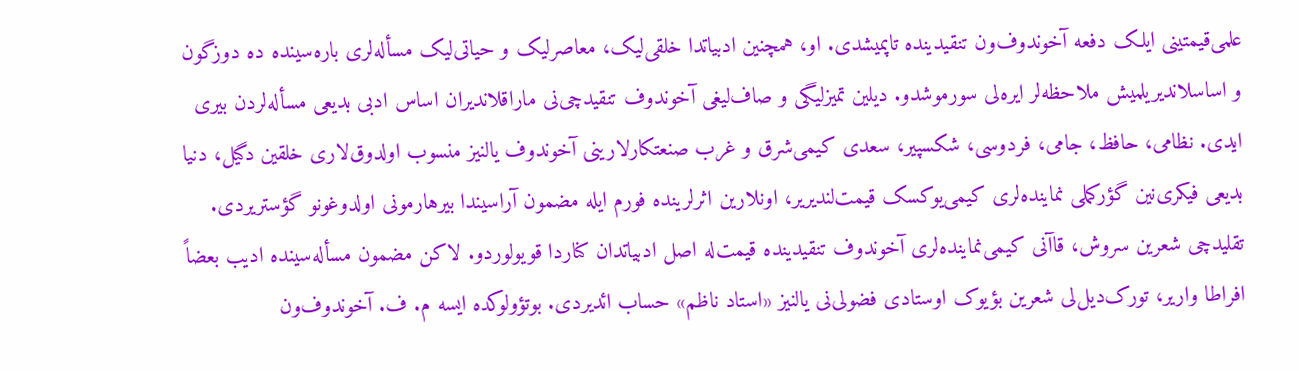علمی‌قیمتینی ایلک دفعه آخوندوف‌ون تنقیدینده تاپمیشدی. او، همچنین ادبیاتدا خلقی‌لیک، معاصرلیک و حیاتی‌لیک مسأله‌لری باره‌سینده ده دوزگون و اساسلاندیریلمیش ملاحظه‌لر ایره‌لی سورموشدو. دیلین تمیزلیگی و صاف‌لیغی آخوندوف تنقیدچی‌نی ماراقلاندیران اساس ادبی بدیعی مسأله‌لردن بیری ایدی. نظامی، حافظ، جامی، فردوسی، شکسپیر، سعدی کیمی‌شرق و غرب صنعتکارلارینی آخوندوف یالنیز منسوب اولدوق‌لاری خلقین دگیل، دنیا بدیعی فیکری‌نین گؤرکملی نماینده‌لری کیمی‌یوکسک قیمت‌لندیریر، اونلارین اثرلرینده فورم ایله مضمون آراسیندا بیر‌هارمونی اولدوغونو گؤستریردی. تقلیدچی شعرین سروش، قاآنی کیمی‌نماینده‌لری آخوندوف تنقیدینده قیمت‌له اصل ادبیاتدان کناردا قویولوردو. لاکن مضمون مسأله‌سینده ادیب بعضاً افراطا واریر، تورک‌دیل‌لی شعرین بؤیوک اوستادی فضولی‌نی یالنیز «استاد ناظم» حساب ائدیردی. بوتؤولوکده ایسه م. ف. آخوندوف‌ون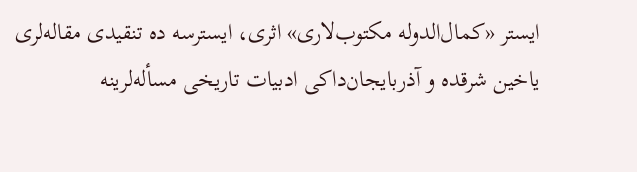ایستر «کمال‌الدوله مکتوب‌لاری» اثری، ایسترسه ده تنقیدی مقاله‌لری یاخین شرقده و آذربایجان‌داکی ادبیات تاریخی مسأله‌لرینه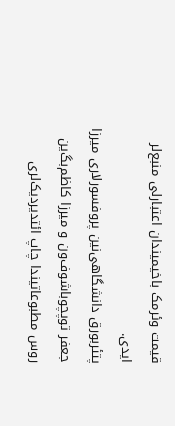قیمت وئرمک باخیمیندان اعتبارلی منبع‌لر ایدی.
پتئربورق دانشگاهی‌نین پروفسورلاری میرزا جعفر توپچوباشوف‌ون و میرزا کاظم‌بگ‌ین روس مطبوعاتیندا چاپ ائتدیردیک‌لری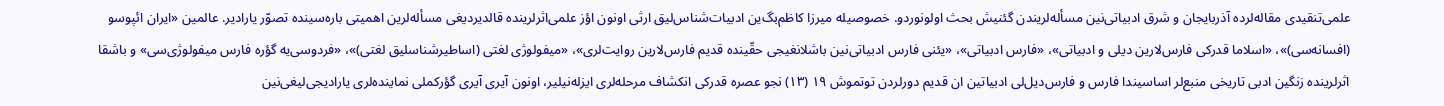علمی‌تنقیدی مقاله‌لرده آذربایجان و شرق ادبیاتی‌نین مسأله‌لریندن گئنیش بحث اولونوردو. خصوصیله میرزا کاظم‌بگ‌ین ادبیات‌شناس‌لیق ارثی اونون اؤز علمی‌اثرلرینده قالدیردیغی مسأله‌لرین اهمیتی باره‌سینده تصوّر یارادیر. عالمین «ایران ائپوسو (افسانه‌سی)»، «اسلاما قدرکی فارس‌لارین دیلی و ادبیاتی»، «فارس ادبیاتی»، «یئنی فارس ادبیاتی‌نین باشلانغیجی حقّینده قدیم فارس‌لارین روایت‌لری»، «میفولوژی لغتی (اساطیرشناسلیق لغتی)»، «فردوسی‌یه گؤره فارس میفولوژی‌سی» و باشقا اثرلرینده زنگین ادبی تاریخی منبع‌لر اساسیندا فارس و فارس‌دیل‌لی ادبیاتین ان قدیم دورلردن توتموش ۱۹ (۱۳) نجو عصره قدرکی انکشاف مرحله‌لری ایزله‌نیلیر، اونون آیری آیری گؤرکملی نماینده‌لری یارادیجی‌لیغی‌نین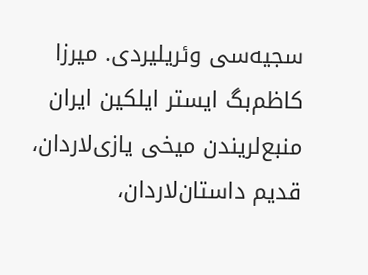سجیه‌سی وئریلیردی. میرزا کاظم‌بگ ایستر ایلکین ایران منبع‌لریندن میخی یازی‌لاردان، قدیم داستان‌لاردان،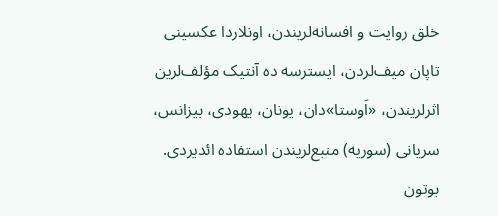خلق روایت و افسانه‌لریندن، اونلاردا عکسینی تاپان میف‌لردن، ایسترسه ده آنتیک مؤلف‌لرین اثرلریندن، «اَوستا»دان، یونان، یهودی، بیزانس، سریانی (سوریه) منبع‌لریندن استفاده ائدیردی. بوتون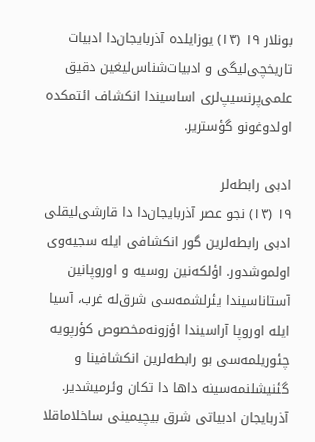بونلار ۱۹ (۱۳) یوزایلده آذربایجان‌دا ادبیات تاریخچی‌لیگی و ادبیات‌شناس‌لیغین دقیق علمی‌پرنسیپ‌لری اساسیندا انکشاف ائتمکده اولدوغونو گؤستریر.

ادبی رابطه‌لر
۱۹ (۱۳) نجو عصر آذربایجان‌دا دا قارشی‌لیقلی ادبی رابطه‌لرین گور انکشافی ایله سجیه‌وی اولموشدور. اؤلکه‌نین روسیه و اوروپانین آستاناسیندا یئرلشمه‌سی شرق‌له غرب، آسیا ایله اوروپا آراسیندا اؤزونه‌مخصوص کؤرپویه چئوریلمه‌سی بو رابطه‌لرین انکشافینا و گئنیشلنمه‌سینه داها دا تکان وئرمیشدیر. آذربایجان ادبیاتی شرق بیچیمینی ساخلاماقلا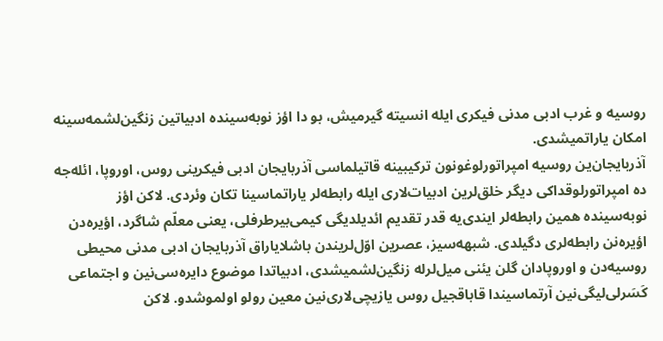روسیه و غرب ادبی مدنی فیکری ایله انسیته گیرمیش، بو دا اؤز نوبه‌سینده ادبیاتین زنگین‌لشمه‌سینه امکان یاراتمیشدی.
آذربایجان‌ین روسیه امپراتورلوغونون ترکیبینه قاتیلماسی آذربایجان ادبی فیکرینی روس، اوروپا، ائله‌جه ده امپراتورلوقداکی دیگر خلق‌لرین ادبیات‌لاری ایله رابطه‌لر یاراتماسینا تکان وئردی. لاکن اؤز نوبه‌سینده همین رابطه‌لر ایندی‌یه قدر تقدیم ائدیلدیگی کیمی‌بیرطرفلی، یعنی معلّم شاگرد، اؤیره‌دن اؤیره‌نن رابطه‌لری دگیلدی. شبهه‌سیز، عصرین اوّل‌لریندن باشلایاراق آذربایجان ادبی مدنی محیطی روسیه‌دن و اوروپادان گلن یئنی میل‌لرله زنگین‌لشمیشدی، ادبیاتدا موضوع دایره‌سی‌نین و اجتماعی کَسَرلی‌لیگی‌نین آرتماسیندا قاباقجیل روس یازیچی‌لاری‌نین معین رولو اولموشدو. لاکن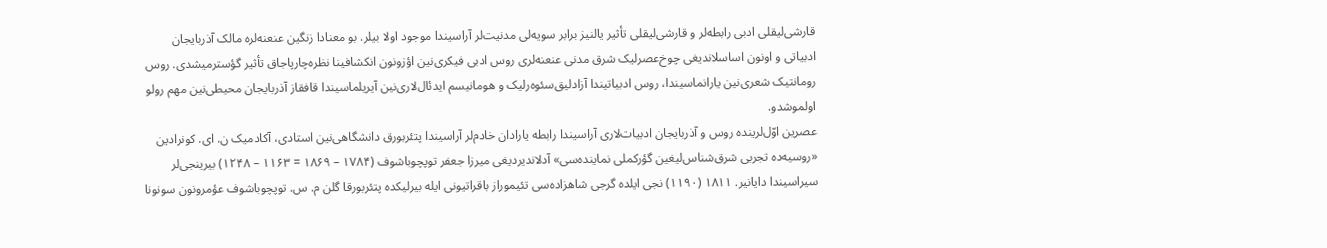قارشی‌لیقلی ادبی رابطه‌لر و قارشی‌لیقلی تأثیر یالنیز برابر سویه‌لی مدنیت‌لر آراسیندا موجود اولا بیلر. بو معنادا زنگین عنعنه‌لره مالک آذربایجان ادبیاتی و اونون اساسلاندیغی چوخ‌عصرلیک شرق مدنی عنعنه‌لری روس ادبی فیکری‌نین اؤزونون انکشافینا نظره‌چارپاجاق تأثیر گؤسترمیشدی. روس رومانتیک شعری‌نین یارانماسیندا، روس ادبیاتیندا آزادلیق‌سئوه‌رلیک و هومانیسم ایدئال‌لاری‌نین آیریلماسیندا قافقاز آذربایجان محیطی‌نین مهم رولو اولموشدو.
عصرین اوّل‌لرینده روس و آذربایجان ادبیات‌لاری آراسیندا رابطه یارادان خادم‌لر آراسیندا پتئربورق دانشگاهی‌نین استادی، آکادمیک ن. ای. کونرادین «روسیه‌ده تجربی شرق‌شناس‌لیغین گؤرکملی نماینده‌سی» آدلاندیردیغی میرزا جعفر توپچوباشوف (۱۷۸۴ – ۱۸۶۹ = ۱۱۶۳ – ۱۲۴۸) بیرینجی‌لر سیراسیندا دایانیر. ۱۸۱۱ (۱۱۹۰) نجی ایلده گرجی شاهزاده‌سی تئیموراز باقراتیونی ایله بیرلیکده پتئربورقا گلن م. س. توپچوباشوف عؤمرونون سونونا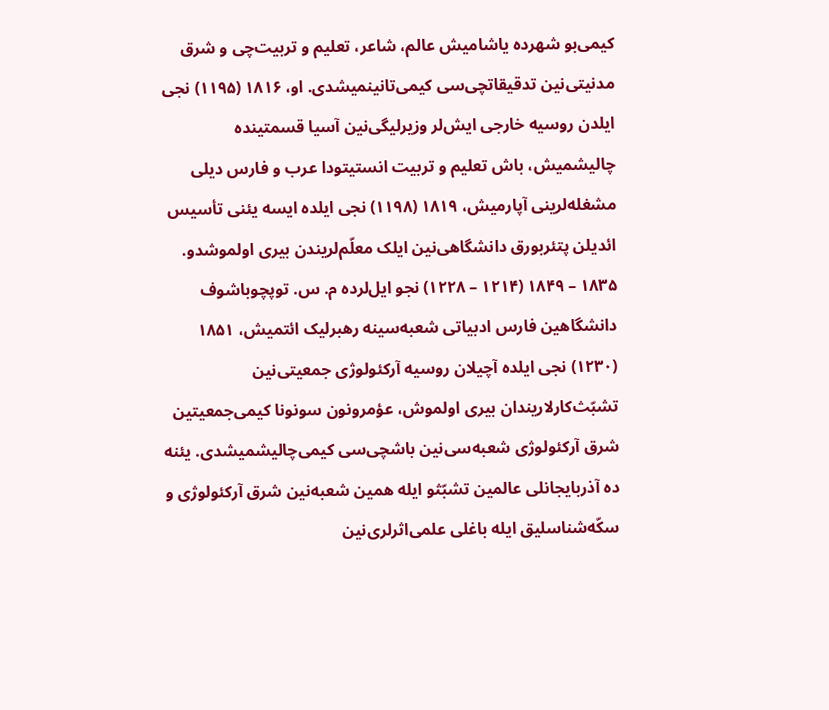کیمی‌بو شهرده یاشامیش عالم، شاعر، تعلیم و تربیت‌چی و شرق مدنیتی‌نین تدقیقاتچی‌سی کیمی‌تانینمیشدی. او، ۱۸۱۶ (۱۱۹۵) نجی ایلدن روسیه خارجی ایش‌لر وزیرلیگی‌نین آسیا قسمتینده چالیشمیش، باش تعلیم و تربیت انستیتودا عرب و فارس دیلی مشغله‌لرینی آپارمیش، ۱۸۱۹ (۱۱۹۸) نجی ایلده ایسه یئنی تأسیس ائدیلن پتئربورق دانشگاهی‌نین ایلک معلّم‌لریندن بیری اولموشدو. ۱۸۳۵ – ۱۸۴۹ (۱۲۱۴ – ۱۲۲۸) نجو ایل‌لرده م. س. توپچوباشوف دانشگاهین فارس ادبیاتی شعبه‌سینه رهبرلیک ائتمیش، ۱۸۵۱ (۱۲۳۰) نجی ایلده آچیلان روسیه آرکئولوژی جمعیتی‌نین تشبّث‌کارلاریندان بیری اولموش، عؤمرونون سونونا کیمی‌جمعیتین شرق آرکئولوژی شعبه‌سی‌نین باشچی‌سی کیمی‌چالیشمیشدی. یئنه ده آذربایجانلی عالمین تشبّثو ایله همین شعبه‌نین شرق آرکئولوژی و سکّه‌شناسلیق ایله باغلی علمی‌اثرلری‌نین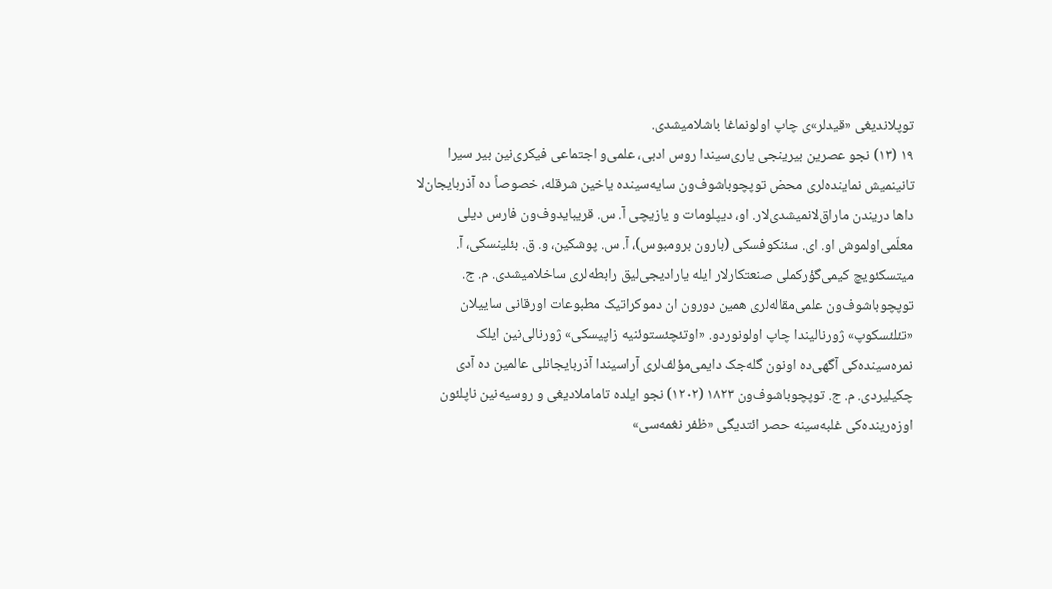توپلاندیغی «قیدلر»ی چاپ اولونماغا باشلامیشدی.
۱۹ (۱۳) نجو عصرین بیرینجی یاری‌سیندا روس ادبی، علمی‌و اجتماعی فیکری‌نین بیر سیرا تانینمیش نماینده‌لری محض توپچوباشوف‌ون سایه‌سینده یاخین شرقله، خصوصاً ده آذربایجان‌لا داها دریندن ماراق‌لانمیشدی‌لار. او، دیپلومات و یازیچی آ. س. قریبایدوف‌ون فارس دیلی معلّمی‌اولموش او. ای. سئنکوفسکی (بارون برومبوس)، آ. س. پوشکین، و. ق. بئلینسکی، آ. میتسکئویچ کیمی‌گؤرکملی صنعتکارلار ایله یارادیجی‌لیق رابطه‌لری ساخلامیشدی. م. ج. توپچوباشوف‌ون علمی‌مقاله‌لری همین دورون ان دموکراتیک مطبوعات اورقانی ساییلان «تئلئسکوپ» ژورنالیندا چاپ اولونوردو. «اوتئچئستوئنیه زاپیسکی» ژورنالی‌نین ایلک نمره‌سینده‌کی آگهی‌ده اونون گله‌جک دایمی‌مؤلف‌لری آراسیندا آذربایجانلی عالمین ده آدی چکیلیردی. م. ج. توپچوباشوف‌ون ۱۸۲۳ (۱۲۰۲) نجو ایلده تاماملادیغی و روسیه‌نین ناپلئون اوزه‌رینده‌کی غلبه‌سینه حصر ائتدیگی «ظفر نغمه‌سی»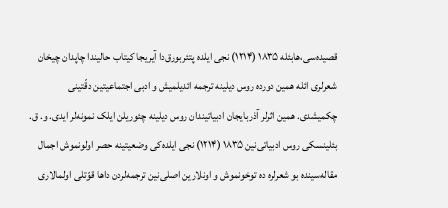قصیده‌سی،‌هابئله ۱۸۳۵ (۱۲۱۴) نجی ایلده پتئربورق‌دا آیریجا کیتاب حالیندا چاپدان چیخان شعرلری ائله همین دورده روس دیلینه ترجمه ائدیلمیش و ادبی اجتماعیتین دقّتینی چکمیشدی. همین اثرلر آذربایجان ادبیاتیندان روس دیلینه چئوریلن ایلک نمونه‌لر ایدی. و. ق. بئلینسکی روس ادبیاتی‌نین ۱۸۳۵ (۱۲۱۴) نجی ایلده‌کی وضعیتینه حصر اولونموش اجمال مقاله‌سینده بو شعرلره ده توخونموش و اونلارین اصلی‌نین ترجمه‌لردن داها قوّتلی اولمالاری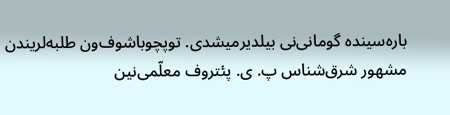باره‌سینده گومانی‌نی بیلدیرمیشدی. توپچوباشوف‌ون طلبه‌لریندن مشهور شرق‌شناس پ. ی. پئتروف معلّمی‌نین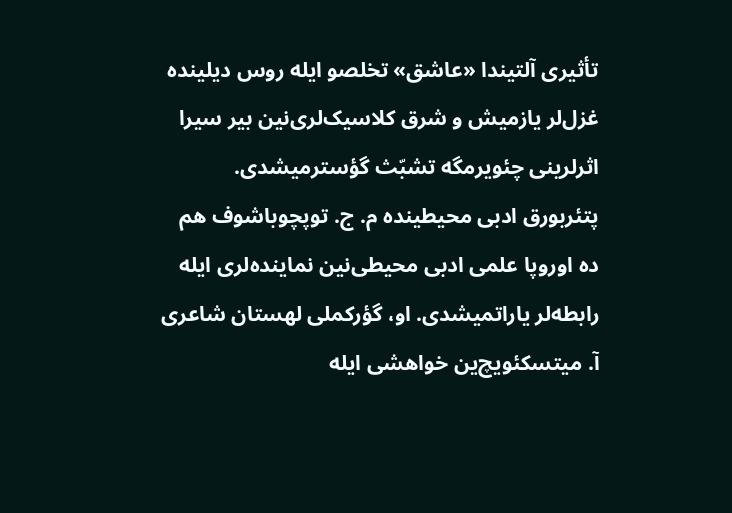تأثیری آلتیندا «عاشق» تخلصو ایله روس دیلینده غزل‌لر یازمیش و شرق کلاسیک‌لری‌نین بیر سیرا اثرلرینی چئویرمگه تشبّث گؤسترمیشدی.
پتئربورق ادبی محیطینده م. ج. توپچوباشوف هم ده اوروپا علمی ادبی محیطی‌نین نماینده‌لری ایله رابطه‌لر یاراتمیشدی. او، گؤرکملی لهستان شاعری آ. میتسکئویچ‌ین خواهشی ایله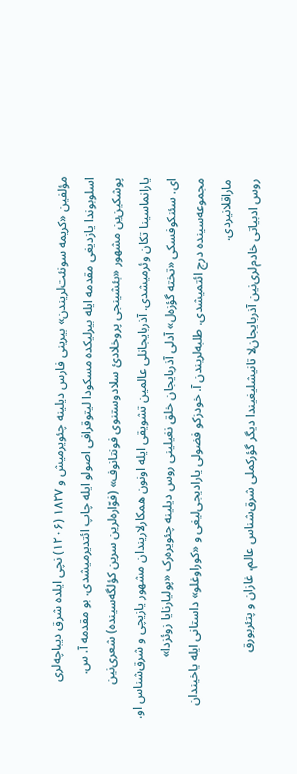مؤلفین «کریمه سونئت‌لریندن» بیرینی فارس دیلینه چئویرمیش و ۱۸۲۷ (۱۲۰۶) نچی ایلده شرق دیباچه‌لری اسلوبوندا یازدیغی مقدمه ایله بیرلیکده مسکودا لیتوقرافی اصولو ایله چاپ ائتدیرمیشدی. بو مقدمه آ. س. پوشکین‌ین مشهور «بئشینجی پروخلادئ سلادوستنوی فونتانوف» (فوّاره‌لرین سرین کؤلگه‌سینده) شعری‌نین یارانماسینا تکان وئرمیشدی. آذربایجانلی عالمین تشویقی ایله اونون همکارلاریندان مشهور یازیچی و شرق‌شناس او. ای. سئنکوفسکی «تخته گؤزه‌ل» آدلی آذربایجان خلق نغیلینی روس دیلینه چئویره‌رک «پولیارنایا زوئزدا» مجموعه‌سینده درج ائتمیشدی. طلبه‌لریندن آ. خودزکو فضولی یارادیجی‌لیغی و «کوراوغلو» داستانی ایله یاخیندان ماراقلانیردی.
روس ادبیاتی خادم‌لری‌نین آذربایجان‌لا تانیشلیغیندا دیگر گؤرکملی شرق‌شناس عالم، غازان و پتئربورق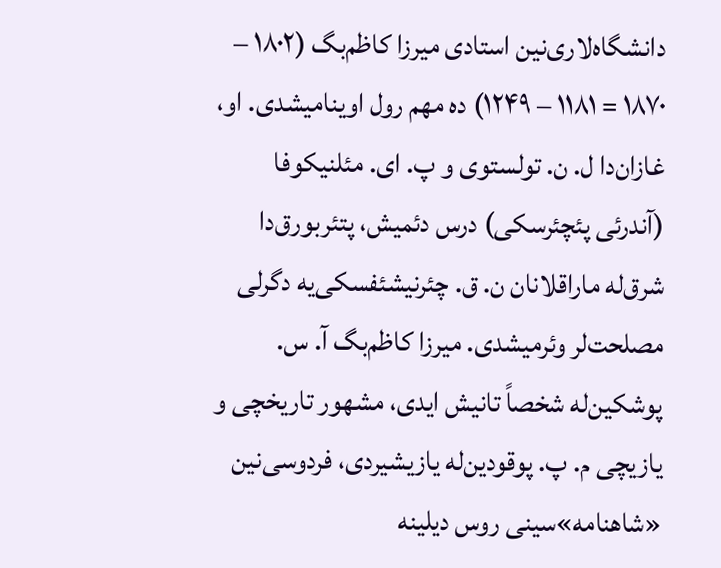دانشگاه‌لاری‌نین استادی میرزا کاظم‌بگ (۱۸۰۲ – ۱۸۷۰ = ۱۱۸۱ – ۱۲۴۹) ده مهم رول اوینامیشدی. او، غازان‌دا ل. ن. تولستوی و پ. ای. مئلنیکوفا (آندرئی پئچئرسکی) درس دئمیش، پتئربورق‌دا شرق‌له ماراقلانان ن. ق. چئرنیشئفسکی‌یه دگرلی مصلحت‌لر وئرمیشدی. میرزا کاظم‌بگ آ. س. پوشکین‌له شخصاً تانیش ایدی، مشهور تاریخچی و یازیچی م. پ. پوقودین‌له یازیشیردی، فردوسی‌نین «شاهنامه»سینی روس دیلینه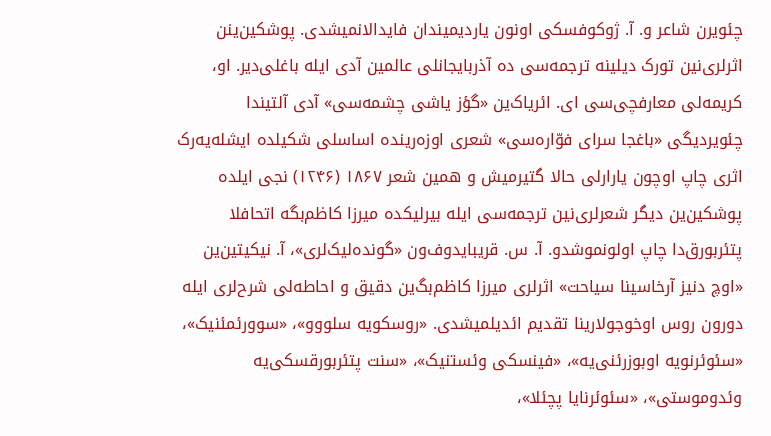چئویرن شاعر و. آ. ژوکوفسکی اونون یاردیمیندان فایدالانمیشدی. پوشکین‌ینن اثرلری‌نین تورک دیلینه ترجمه‌سی ده آذربایجانلی عالمین آدی ایله باغلی‌دیر. او، کریمه‌لی معارفچی‌سی ای. ائریاک‌ین «گؤز یاشی چشمه‌سی» آدی آلتیندا چئویردیگی «باغجا سرای فوّاره‌سی» شعری اوزه‌رینده اساسلی شکیلده ایشله‌یه‌رک اثری چاپ اوچون یارارلی حالا گتیرمیش و همین شعر ۱۸۶۷ (۱۲۴۶) نجی ایلده پوشکین‌ین دیگر شعرلری‌نین ترجمه‌سی ایله بیرلیکده میرزا کاظم‌بگه اتحافلا پتئربورق‌دا چاپ اولونموشدو. آ. س. قریبایدوف‌ون «گونده‌لیک‌لری»، آ. نیکیتین‌ین «اوچ دنیز آرخاسینا سیاحت» اثرلری میرزا کاظم‌بگ‌ین دقیق و احاطه‌لی شرح‌لری ایله دورون روس اوخوجولارینا تقدیم ائدیلمیشدی. «روسکویه سلووو»، «سوورئمئنیک»، «سئوئرنویه اوبوزرئنی‌یه»، «فینسکی وئستنیک»، «سنت پتئربورقسکی‌یه وئدوموستی»، «سئوئرنایا پچئلا»،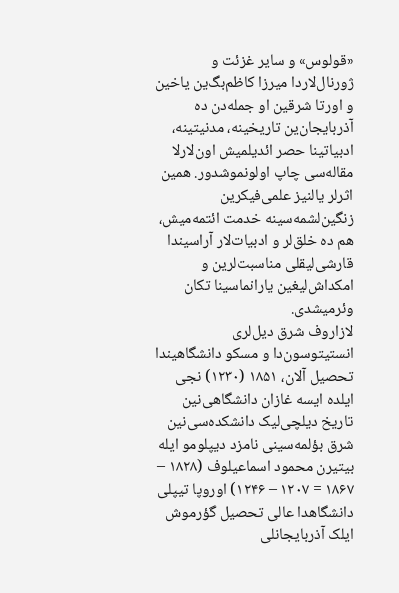«قولوس» و سایر غزئت و ژورنال‌لاردا میرزا کاظم‌بگ‌ین یاخین و اورتا شرقین او جمله‌دن ده آذربایجان‌ین تاریخینه، مدنیتینه، ادبیاتینا حصر ائدیلمیش اون‌لارلا مقاله‌سی چاپ اولونموشدور. همین اثرلر یالنیز علمی‌فیکرین زنگین‌لشمه‌سینه خدمت ائتمه‌میش، هم ده خلق‌لر و ادبیات‌لار آراسیندا قارشی‌لیقلی مناسبت‌لرین و امکداش‌لیغین یارانماسینا تکان وئرمیشدی.
لازاروف شرق دیل‌لری انستیتوسون‌دا و مسکو دانشگاهیندا تحصیل آلان، ۱۸۵۱ (۱۲۳۰) نجی ایلده ایسه غازان دانشگاهی‌نین تاریخ دیلچی‌لیک دانشکده‌سی‌نین شرق بؤلمه‌سینی نامزد دیپلومو ایله بیتیرن محمود اسماعیلوف (۱۸۲۸ – ۱۸۶۷ = ۱۲۰۷ – ۱۲۴۶) اوروپا تیپلی دانشگاهدا عالی تحصیل گؤرموش ایلک آذربایجانلی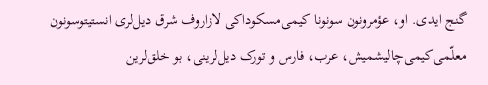گنج ایدی. او، عؤمرونون سونونا کیمی‌مسکوداکی لازاروف شرق دیل‌لری انستیتوسونون معلّمی‌کیمی‌چالیشمیش، عرب، فارس و تورک دیل‌لرینی، بو خلق‌لرین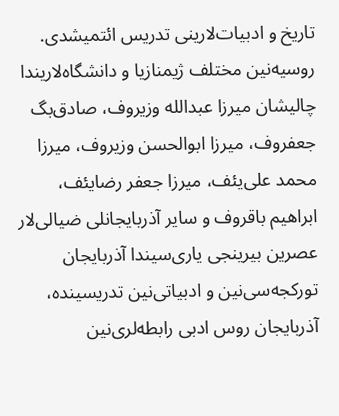تاریخ و ادبیات‌لارینی تدریس ائتمیشدی. روسیه‌نین مختلف ژیمنازیا و دانشگاه‌لاریندا چالیشان میرزا عبدالله وزیروف، صادق‌بگ جعفروف، میرزا ابوالحسن وزیروف، میرزا محمد علی‌یئف، میرزا جعفر رضایئف، ابراهیم باقروف و سایر آذربایجانلی ضیالی‌لار عصرین بیرینجی یاری‌سیندا آذربایجان تورکجه‌سی‌نین و ادبیاتی‌نین تدریسینده، آذربایجان روس ادبی رابطه‌لری‌نین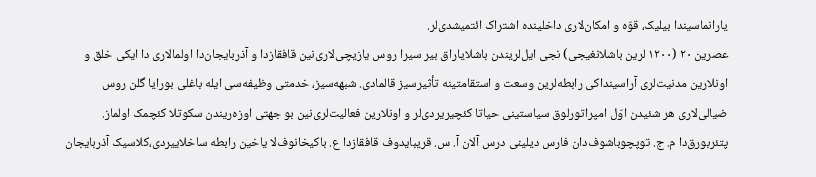یارانماسیندا بیلیک، قوّه و امکان‌لاری داخلینده اشتراک ائتمیشدی‌لر.
عصرین ۲۰ (۱۲۰۰ لرین باشلانغیجی) نجی ایل‌لریندن باشلایاراق بیر سیرا روس یازیچی‌لاری‌نین قافقازدا و آذربایجان‌دا اولمالاری دا ایکی خلق و اونلارین مدنیت‌لری آراسینداکی رابطه‌لرین وسعت و استقامتینه تأثیرسیز قالمادی. شبهه‌سیز، خدمتی وظیفه‌سی ایله باغلی بورایا گلن روس ضیالی‌لاری هر شئیدن اوّل امپراتورلوق سیاستینی حیاتا کئچیریردی‌لر و اونلارین فعالیت‌لری‌نین بو جهتی اوزه‌ریندن سکوتلا کئچمک اولماز. پتئربورق‌دا م. ج. توپچوباشوف‌دان فارس دیلینی درس آلان آ. س. قریبایدوف قافقازدا ع. باکیخانوف‌لا یاخین رابطه ساخلاییردی،کلاسیک آذربایجان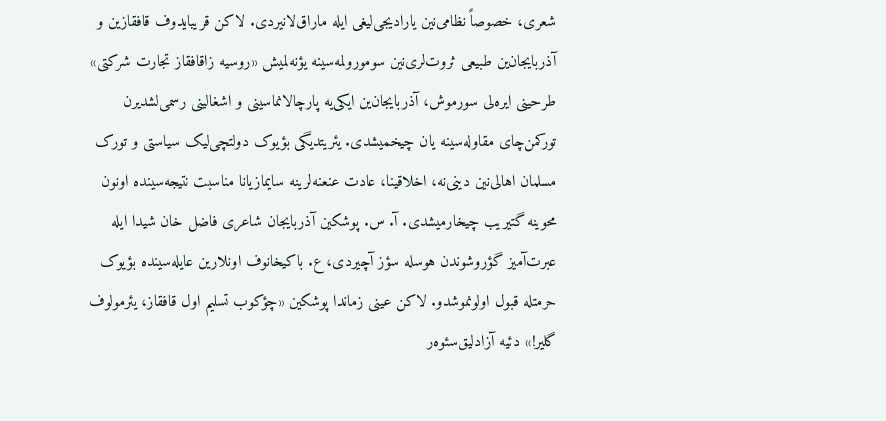شعری، خصوصاً نظامی‌نین یارادیجی‌لیغی ایله ماراق‌لانیردی. لاکن قریبایدوف قافقازین و آذربایجان‌ین طبیعی ثروت‌لری‌نین سومورولمه‌سینه یؤنه‌لمیش «روسیه زاقافقاز تجارت شرکتی» طرحینی ایره‌لی سورموش، آذربایجان‌ین ایکی‌یه پارچالانماسینی و اشغالینی رسمی‌لشدیرن تورکمن‌چای مقاوله‌سینه یان چیخمیشدی. یئریتدیگی بؤیوک دولتچی‌لیک سیاستی و تورک مسلمان اهالی‌نین دینی‌نه، اخلاقینا، عادت عنعنه‌لرینه سایمازیانا مناسبت نتیجه‌سینده اونون محوینه گتیریب چیخارمیشدی. آ. س. پوشکین آذربایجان شاعری فاضل خان شیدا ایله عبرت‌آمیز گؤروشوندن هوسله سؤز آچیردی، ع. باکیخانوف اونلارین عایله‌سینده بؤیوک حرمتله قبول اولونموشدو. لاکن عینی زماندا پوشکین «چؤکوب تسلیم اول قافقاز، یئرمولوف گلیر!» دئیه آزادلیق‌سئوه‌ر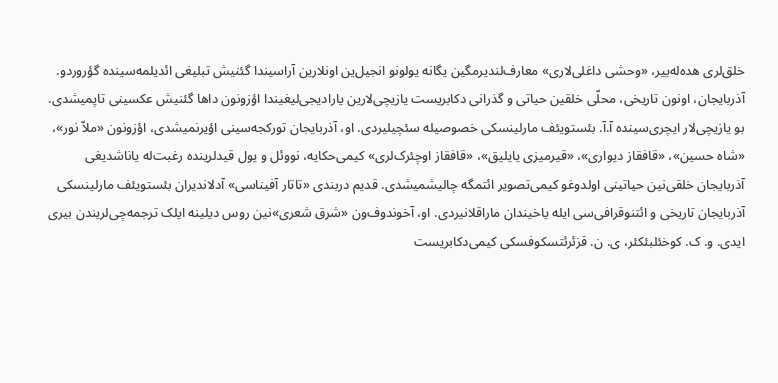خلق‌لری هده‌له‌ییر، «وحشی داغلی‌لاری» معارف‌لندیرمگین یگانه یولونو انجیل‌ین اونلارین آراسیندا گئنیش تبلیغی ائدیلمه‌سینده گؤروردو.
آذربایجان، اونون تاریخی، محلّی خلقین حیاتی و گذرانی دکابریست یازیچی‌لارین یارادیجی‌لیغیندا اؤزونون داها گئنیش عکسینی تاپمیشدی. بو یازیچی‌لار ایچری‌سینده آ.آ. بئستویئف مارلینسکی خصوصیله سئچیلیردی. او، آذربایجان تورکجه‌سینی اؤیرنمیشدی، اؤزونون «ملاّ نور»، «شاه حسین»، «قافقاز دیواری»، «قیرمیزی یایلیق»، «قافقاز اوچئرک‌لری» کیمی‌حکایه، نووئل و یول قیدلرینده رغبت‌له یاناشدیغی آذربایجان خلقی‌نین حیاتینی اولدوغو کیمی‌تصویر ائتمگه چالیشمیشدی. قدیم دربندی «تاتار آفیناسی» آدلاندیران بئستویئف مارلینسکی آذربایجان تاریخی و ائتنوقرافی‌سی ایله یاخیندان ماراقلانیردی. او، آخوندوف‌ون «شرق شعری»نین روس دیلینه ایلک ترجمه‌چی‌لریندن بیری ایدی. و. ک. کوخئلبئکئر، ی. ن. قزئرئتسکوفسکی کیمی‌دکابریست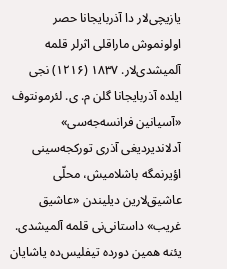یازیچی‌لار دا آذربایجانا حصر اولونموش ماراقلی اثرلر قلمه آلمیشدی‌لار. ۱۸۳۷ (۱۲۱۶) نجی ایلده آذربایجانا گلن م. ی. لئرمونتوف «آسیانین فرانسه‌جه‌سی» آدلاندیردیغی آذری تورکجه‌سینی اؤیرنمگه باشلامیش، محلّی عاشیق‌لارین دیلیندن «عاشیق غریب» داستانی‌نی قلمه آلمیشدی. یئنه همین دورده تیفلیس‌ده یاشایان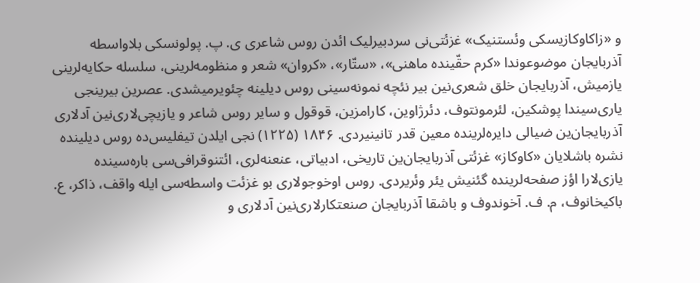و «زاکاوکازیسکی وئستنیک» غزئتی‌نی سردبیرلیک ائدن روس شاعری ی. پ. پولونسکی بلاواسطه آذربایجان موضوعوندا «کرم حقّینده ماهنی»، «ستّار»، «کروان» شعر و منظومه‌لرینی، سلسله حکایه‌لرینی یازمیش، آذربایجان خلق شعری‌نین بیر نئچه نمونه‌سینی روس دیلینه چئویرمیشدی. عصرین بیرینجی یاری‌سیندا پوشکین، لئرمونتوف، دئرژاوین، کارامزین، قوقول و سایر روس شاعر و یازیچی‌لاری‌نین آدلاری آذربایجان‌ین ضیالی دایره‌لرینده معین قدر تانینیردی. ۱۸۴۶ (۱۲۲۵) نجی ایلدن تیفلیس‌ده روس دیلینده نشره باشلایان «کاوکاز» غزئتی آذربایجان‌ین تاریخی، ادبیاتی، عنعنه‌لری، ائتنوقرافی‌سی باره‌سینده یازی‌لارا اؤز صفحه‌لرینده گئنیش یئر وئریردی. روس اوخوجولاری بو غزئت واسطه‌سی ایله واقف، ذاکر، ع. باکیخانوف، م. ف. آخوندوف و باشقا آذربایجان صنعتکارلاری‌نین آدلاری و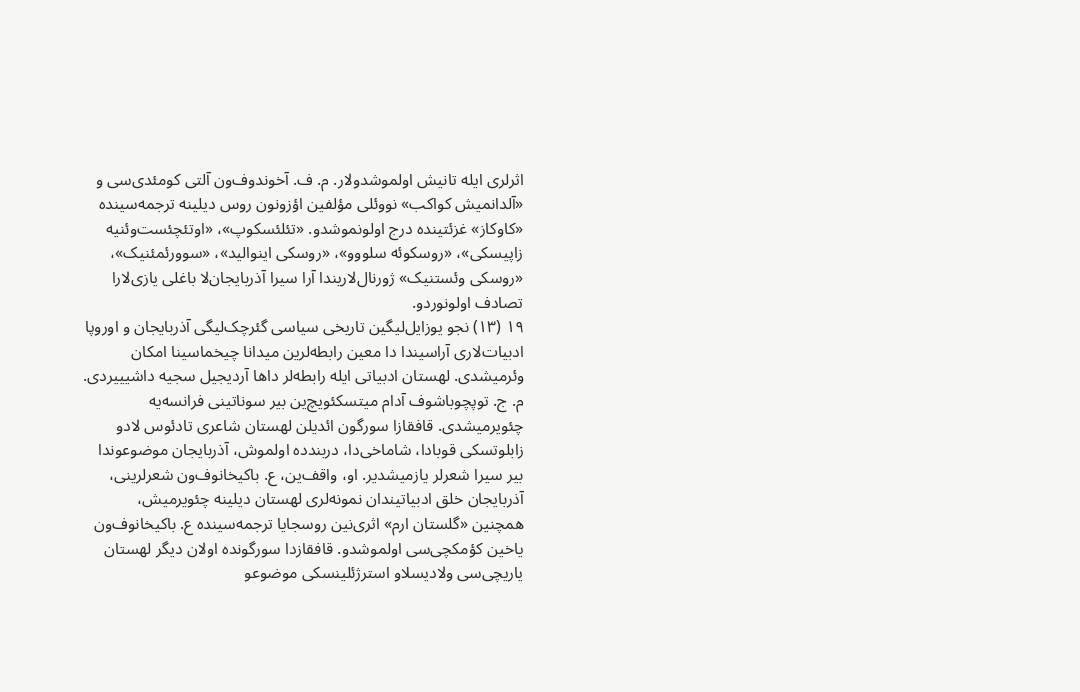اثرلری ایله تانیش اولموشدولار. م. ف. آخوندوف‌ون آلتی کومئدی‌سی و «آلدانمیش کواکب» نووئلی مؤلفین اؤزونون روس دیلینه ترجمه‌سینده «کاوکاز» غزئتینده درج اولونموشدو. «تئلئسکوپ»، «اوتئچئست‌وئنیه زاپیسکی»، «روسکوئه سلووو»، «روسکی اینوالید»، «سوورئمئنیک»، «روسکی وئستنیک» ژورنال‌لاریندا آرا سیرا آذربایجان‌لا باغلی یازی‌لارا تصادف اولونوردو.
۱۹ (۱۳) نجو یوزایل‌لیگین تاریخی سیاسی گئرچک‌لیگی آذربایجان و اوروپا ادبیات‌لاری آراسیندا دا معین رابطه‌لرین میدانا چیخماسینا امکان وئرمیشدی. لهستان ادبیاتی ایله رابطه‌لر داها آردیجیل سجیه داشیییردی. م. ج. توپچوباشوف آدام میتسکئویچ‌ین بیر سوناتینی فرانسه‌یه چئویرمیشدی. قافقازا سورگون ائدیلن لهستان شاعری تادئوس لادو زابلوتسکی قوبادا، شاماخی‌دا، دربندده اولموش، آذربایجان موضوعوندا بیر سیرا شعرلر یازمیشدیر. او، واقف‌ین، ع. باکیخانوف‌ون شعرلرینی، آذربایجان خلق ادبیاتیندان نمونه‌لری لهستان دیلینه چئویرمیش، همچنین «گلستان ارم» اثری‌نین روسجایا ترجمه‌سینده ع. باکیخانوف‌ون یاخین کؤمکچی‌سی اولموشدو. قافقازدا سورگونده اولان دیگر لهستان یاریچی‌سی ولادیسلاو استرژئلینسکی موضوعو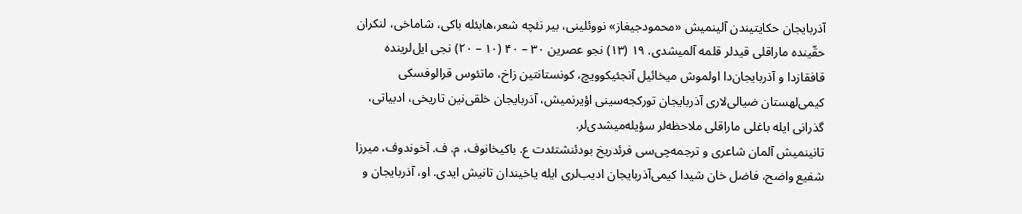آذربایجان حکایتیندن آلینمیش «محمودجیغاز» نووئلینی، بیر نئچه شعر،‌هابئله باکی، شاماخی، لنکران حقّینده ماراقلی قیدلر قلمه آلمیشدی. ۱۹ (۱۳) نجو عصرین ۳۰ – ۴۰ (۱۰ – ۲۰) نجی ایل‌لرینده قافقازدا و آذربایجان‌دا اولموش میخائیل آنجئیکوویچ، کونستانتین زاخ، ماتئوس قرالوفسکی کیمی‌لهستان ضیالی‌لاری آذربایجان تورکجه‌سینی اؤیرنمیش، آذربایجان خلقی‌نین تاریخی، ادبیاتی، گذرانی ایله باغلی ماراقلی ملاحظه‌لر سؤیله‌میشدی‌لر.
تانینمیش آلمان شاعری و ترجمه‌چی‌سی فرئدریخ بودئنشتئدت ع. باکیخانوف، م. ف. آخوندوف، میرزا شفیع واضح، فاضل خان شیدا کیمی‌آذربایجان ادیب‌لری ایله یاخیندان تانیش ایدی. او، آذربایجان و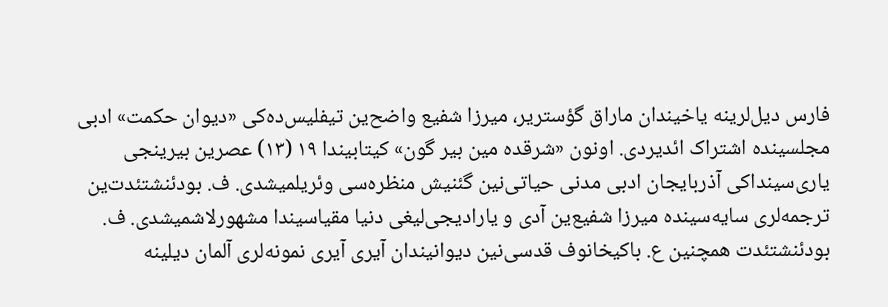فارس دیل‌لرینه یاخیندان ماراق گؤستریر، میرزا شفیع واضح‌ین تیفلیس‌ده‌کی «دیوان حکمت» ادبی مجلسینده اشتراک ائدیردی. اونون «شرقده مین بیر گون» کیتابیندا ۱۹ (۱۳) عصرین بیرینجی یاری‌سینداکی آذربایجان ادبی مدنی حیاتی‌نین گئنیش منظره‌سی وئریلمیشدی. ف. بودئنشتئدت‌ین ترجمه‌لری سایه‌سینده میرزا شفیع‌ین آدی و یارادیجی‌لیغی دنیا مقیاسیندا مشهورلاشمیشدی. ف. بودئنشتئدت همچنین ع. باکیخانوف قدسی‌نین دیوانیندان آیری آیری نمونه‌لری آلمان دیلینه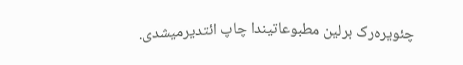چئویره‌رک برلین مطبوعاتیندا چاپ ائتدیرمیشدی.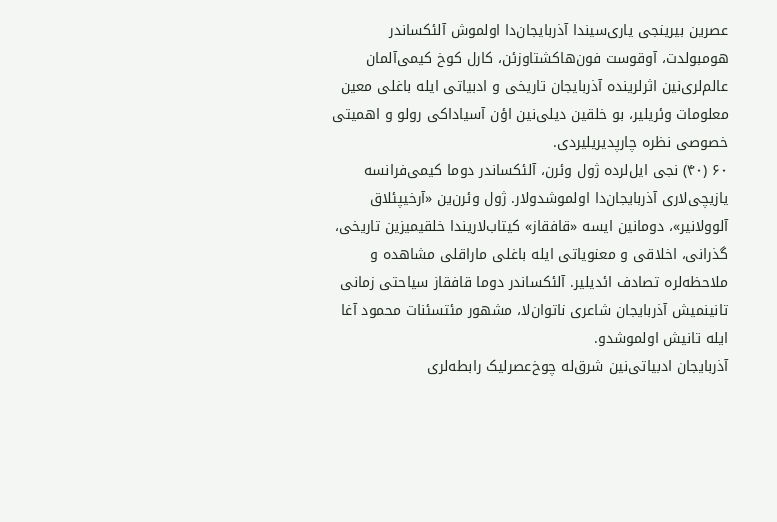عصرین بیرینجی یاری‌سیندا آذربایجان‌دا اولموش آلئکساندر هومبولدت، آوقوست فون‌هاکشتاوزئن، کارل کوخ کیمی‌آلمان عالم‌لری‌نین اثرلرینده آذربایجان تاریخی و ادبیاتی ایله باغلی معین معلومات وئریلیر، بو خلقین دیلی‌نین اؤن آسیاداکی رولو و اهمیتی خصوصی نظره چارپدیریلیردی.
۶۰ (۴۰) نجی ایل‌لرده ژول وئرن، آلئکساندر دوما کیمی‌فرانسه یازیچی‌لاری آذربایجان‌دا اولموشدولار. ژول وئرن‌ین «آرخیپئلاق آلوولانیر»، دومانین ایسه «قافقاز» کیتاب‌لاریندا خلقیمیزین تاریخی، گذرانی، اخلاقی و معنویاتی ایله باغلی ماراقلی مشاهده و ملاحظه‌لره تصادف ائدیلیر. آلئکساندر دوما قافقاز سیاحتی زمانی تانینمیش آذربایجان شاعری ناتوان‌لا، مشهور مئتسئنات محمود آغا ایله تانیش اولموشدو.
آذربایجان ادبیاتی‌نین شرق‌له چوخ‌عصرلیک رابطه‌لری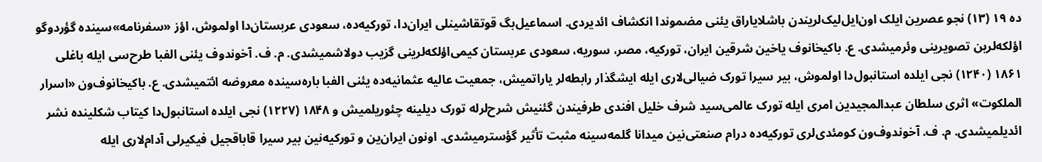ده ۱۹ (۱۳) نجو عصرین ایلک اون‌ایل‌لیک‌لریندن باشلایاراق یئنی مضموندا انکشاف ائدیردی. اسماعیل‌بگ قوتقاشینلی ایران‌دا، تورکیه‌ده، سعودی عربستان‌دا اولموش، اؤز «سفرنامه»سینده گؤردوگو اؤلکه‌لرین تصویرینی وئرمیشدی. ع. باکیخانوف یاخین شرقین ایران، تورکیه، مصر، سوریه، سعودی عربستان کیمی‌اؤلکه‌لرینی گزیب دولاشمیشدی. م. ف. آخوندوف یئنی الفبا طرح‌سی ایله باغلی ۱۸۶۱ (۱۲۴۰) نجی ایلده استانبول‌دا اولموش، بیر سیرا تورک ضیالی‌لاری ایله ایشگذار رابطه‌لر یاراتمیش، جمعیت عالیه عثمانیه‌ده یئنی الفبا باره‌سینده معروضه ائتمیشدی. ع. باکیخانوف‌ون «اسرار الملکوت» اثری سلطان عبدالمجیدین امری ایله تورک عالمی‌سید شرف خلیل افندی طرفیندن گئنیش شرح‌لرله تورک دیلینه چئوریلمیش و ۱۸۴۸ (۱۲۲۷) نجی ایلده استانبول‌دا کیتاب شکلینده نشر ائدیلمیشدی. م. ف. آخوندوف‌ون کومئدی‌لری تورکیه‌ده درام صنعتی‌نین میدانا گلمه‌سینه مثبت تأثیر گؤسترمیشدی. اونون ایران‌ین و تورکیه‌نین بیر سیرا قاباقجیل فیکیرلی آدام‌لاری ایله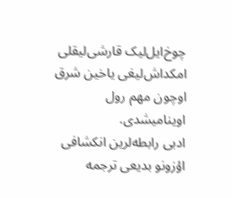چوخ‌ایل‌لیک قارشی‌لیقلی امکداش‌لیغی یاخین شرق اوچون مهم رول اوینامیشدی.
ادبی رابطه‌لرین انکشافی اؤزونو بدیعی ترجمه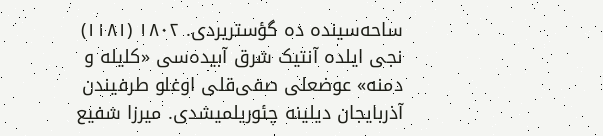ساحه‌سینده ده گؤستریردی. ۱۸۰۲ (۱۱۸۱) نجی ایلده آنتیک شرق آبیده‌سی «کلیله و دمنه» عوضعلی صفی‌قلی اوغلو طرفیندن آذربایجان دیلینه چئوریلمیشدی. میرزا شفیع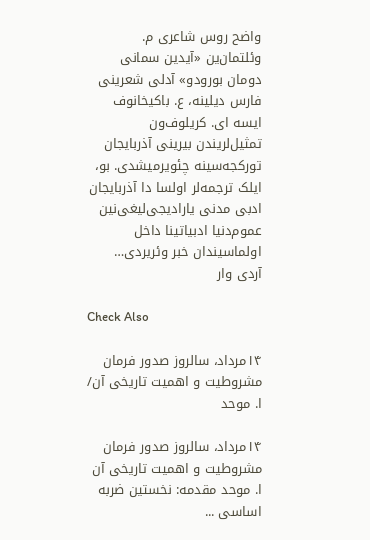واضح‌ روس شاعری م. وئلتمان‌ین «آیدین سمانی دومان بورودو» آدلی شعرینی فارس دیلینه، ع. باکیخانوف ایسه ای. کریلوف‌ون تمثیل‌لریندن بیرینی آذربایجان تورکجه‌سینه چئویرمیشدی. بو، ایلک ترجمه‌لر اولسا دا آذربایجان ادبی مدنی یارادیجی‌لیغی‌نین عموم‌دنیا ادبیاتینا داخل اولماسیندان خبر وئریردی… آردی وار

Check Also

۱۴مرداد، سالروز صدور فرمان مشروطیت و اهمیت تاریخی آن/ ا. موحد

۱۴مرداد، سالروز صدور فرمان مشروطیت و اهمیت تاریخی آن ا. موحد مقدمه: نخستین ضربه‌ اساسی ...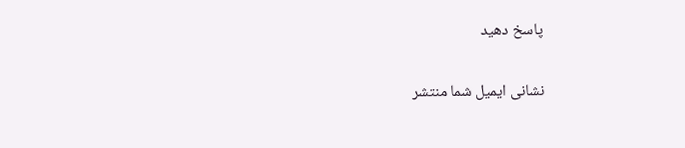پاسخ دهید

نشانی ایمیل شما منتشر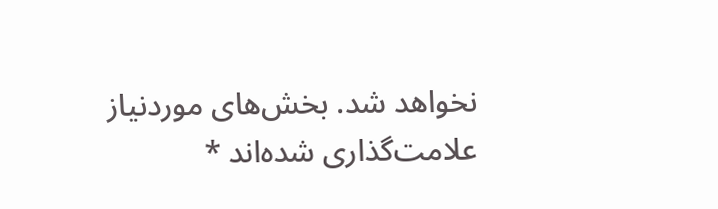نخواهد شد. بخش‌های موردنیاز علامت‌گذاری شده‌اند *